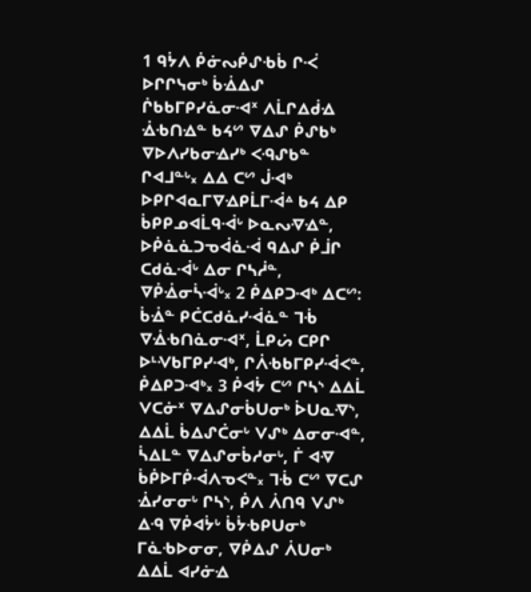1 ᑫᔮᐱ ᑮᓃᔓᑮᔑᑾᑳ ᒋᑆ ᐅᒋᒋᓭᓂᒃ ᑳᐐᐃᔑ ᒌᑲᑲᒥᑭᓯᓈᓂᐗᕽ ᐱᒫᒋᐃᑰᐎ ᐐᑾᑎᐎᓐ ᑲᔦᔥ ᐁᐃᔑ ᑮᔑᑲᒃ ᐁᐅᐱᓯᑲᓂᐎᓯᒃ ᐸᑴᔑᑲᓐ ᒋᐊᒧᓐᒡ᙮ ᐃᐃ ᑕᔥ ᒎᐗᒃ ᐅᑭᒋᐊᓇᒥᐁᐎᑭᒫᒥᐙᐞ ᑲᔦ ᐃᑭ ᑳᑭᑭᓄᐊᒫᑫᐙᒡ ᐅᓇᔓᐌᐎᓐ, ᐅᑮᓈᓈᑐᓀᐋᓈᐙ ᑫᐃᔑ ᑮᒨᒋ ᑕᑯᓈᐙᒡ ᐃᓂ ᒋᓴᓲᓐ, ᐁᑮᐐᓂᓵᐙᒡ᙮ 2 ᑮᐃᑭᑐᐗᒃ ᐃᑕᔥ: ᑳᐐᓐ ᑭᑖᑕᑯᓈᓯᐙᓈᓐ ᒣᒀ ᐁᐐᑾᑎᓈᓂᐗᕽ, ᒫᑭᔖ ᑕᑭᒋ ᐅᒻᐺᑲᒥᑭᓯᐗᒃ, ᒋᐲᑾᑲᒥᑭᓯᐙᐸᓐ, ᑮᐃᑭᑐᐗᒃ᙮ 3 ᑮᐊᔮ ᑕᔥ ᒋᓴᔅ ᐃᐃᒫ ᐯᑕᓃᕽ ᐁᐃᔑᓂᑳᑌᓂᒃ ᐆᑌᓇᐌᔅ, ᐃᐃᒫ ᑳᐃᔑᑖᓂᒡ ᐯᔑᒃ ᐃᓂᓂᐗᓐ, ᓵᐃᒪᓐ ᐁᐃᔑᓂᑳᓱᓂᒡ, ᒦ ᐊᐌ ᑳᑮᐅᒥᑮᐙᐱᓀᐸᓐ᙮ ᒣᒀ ᑕᔥ ᐁᑕᔑ ᐐᓯᓂᓂᒡ ᒋᓴᔅ, ᑮᐱ ᐲᑎᑫ ᐯᔑᒃ ᐃᑴ ᐁᑮᐊᔮᒡ ᑳᔮᑾᑭᑌᓂᒃ ᒥᓈᑾᐅᓂᓂ, ᐁᑮᐃᔑ ᐲᑌᓂᒃ ᐃᐃᒫ ᐊᓯᓃᐎ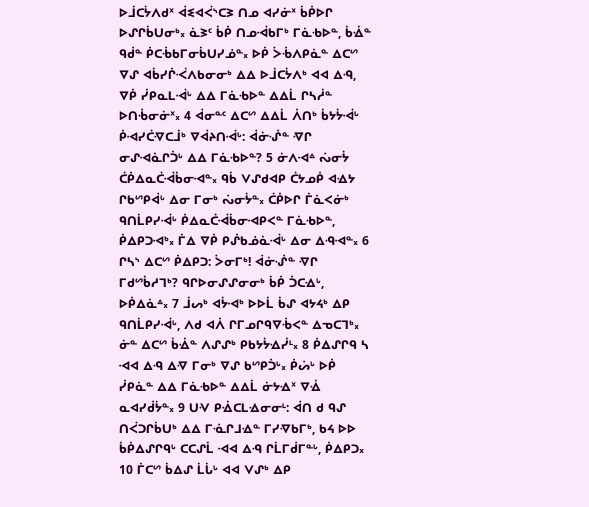ᐅᒨᑕᔮᐱᑯᕽ ᐋᓬᐊᐹᔅᑕᕒ ᑎᓄ ᐊᓯᓃᕽ ᑳᑮᐅᒋ ᐅᔑᒋᑳᑌᓂᒃ᙮ ᓈᕒᑦ ᑳᑮ ᑎᓄᐙᑲᒥᒃ ᒥᓈᑾᐅᓐ, ᑳᐐᓐ ᑫᑰᓐ ᑮᑕᒀᑲᒥᓂᑳᑌᓯᓅᓐ᙮ ᐅᑮ ᐴᒀᐱᑭᓈᓐ ᐃᑕᔥ ᐁᔑ ᐊᑳᓯᒌᑆᐱᑲᓂᓂᒃ ᐃᐃ ᐅᒨᑕᔮᐱᒃ ᐊᐊ ᐃᑴ, ᐁᑮ ᓰᑭᓇᒪᐙᒡ ᐃᐃ ᒥᓈᑾᐅᓐ ᐃᐃᒫ ᒋᓴᓲᓐ ᐅᑎᒀᓂᓃᕽ᙮ 4 ᐋᓂᓐᑦ ᐃᑕᔥ ᐃᐃᒫ ᐲᑎᒃ ᑳᔭᔮᐙᒡ ᑮᐗᓯᑖᐌᑕᒨᒃ ᐁᐋᔨᑎᐙᒡ: ᐋᓃᔛᓐ ᐌᒋ ᓂᔑᐗᓈᒋᑑᒡ ᐃᐃ ᒥᓈᑾᐅᓐ? 5 ᓃᐱᐗᐞ ᔔᓂᔮ ᑖᑮᐃᓇᑖᐙᑳᓂᐗᓐ᙮ ᑫᑳ ᐯᔑᑯᐊᑭ ᑖᔭᓄᑮ ᐊᐎᔭ ᒋᑲᔥᑭᐋᒡ ᐃᓂ ᒥᓂᒃ ᔔᓂᔮᓐ᙮ ᑖᑮᐅᒋ ᒦᓈᐸᓃᒃ ᑫᑎᒫᑭᓯᐙᒡ ᑮᐃᓇᑖᐙᑳᓂᐗᑭᐸᓐ ᒥᓈᑾᐅᓐ, ᑮᐃᑭᑐᐗᒃ᙮ ᒦᐃ ᐁᑮ ᑭᔒᑲᓅᓈᐙᒡ ᐃᓂ ᐃᑴᐗᓐ᙮ 6 ᒋᓴᔅ ᐃᑕᔥ ᑮᐃᑭᑐ: ᐴᓂᒥᒃ! ᐋᓃᔛᓐ ᐌᒋ ᒥᑯᔥᑳᓱᒣᒃ? ᑫᒋᐅᓂᔑᔑᓂᓂᒃ ᑳᑮ ᑑᑕᐎᒡ, ᐅᑮᐃᓈᐞ᙮ 7 ᒨᔕᒃ ᐊᔮᐗᒃ ᐅᐅᒫ ᑳᔑ ᐊᔭᔦᒃ ᐃᑭ ᑫᑎᒫᑭᓯᐙᒡ, ᐱᑯ ᐊᐲ ᒋᒥᓄᒋᑫᐁᒀᐸᓐ ᐃᓀᑕᒣᒃ᙮ ᓃᓐ ᐃᑕᔥ ᑳᐐᓐ ᐱᔑᔑᒃ ᑭᑲᔭᔮᐎᓰᒻ᙮ 8 ᑮᐃᔑᒋᑫ ᓴ ᐗᐊ ᐃᑴ ᐃᐌ ᒥᓂᒃ ᐁᔑ ᑲᔥᑭᑑᒡ᙮ ᑮᔖᒡ ᐅᑮ ᓰᑭᓈᓐ ᐃᐃ ᒥᓈᑾᐅᓐ ᐃᐃᒫ ᓃᔭᐎᕽ ᐁᐐ ᓇᐊᓯᑰᔮᓐ᙮ 9 ᑌᐺ ᑭᐐᑕᒪᐎᓂᓂᒻ: ᐋᑎ ᑯ ᑫᔑ ᑎᐹᑐᒋᑳᑌᒃ ᐃᐃ ᒥᓍᒋᒧᐎᓐ ᒥᓯᐌᑲᒥᒃ, ᑲᔦ ᐅᐅ ᑳᑮᐃᔑᒋᑫᒡ ᑕᑕᔑᒫ ᐗᐊ ᐃᑴ ᒋᒫᒥᑰᒥᓐᒡ, ᑮᐃᑭᑐ᙮ 10 ᒦᑕᔥ ᑳᐃᔑ ᒫᒑᒡ ᐊᐊ ᐯᔑᒃ ᐃᑭ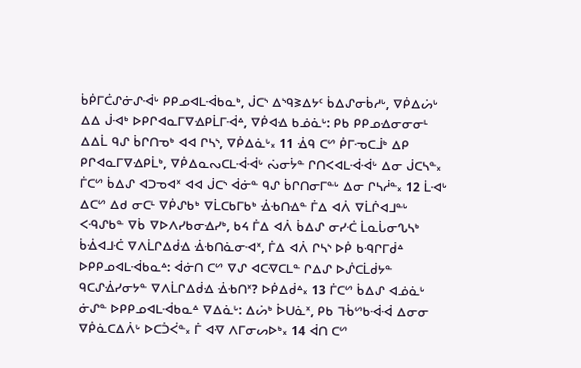ᑳᑮᒥᑖᔑᓃᔑᐙᒡ ᑭᑭᓄᐊᒪᐙᑲᓇᒃ, ᒎᑕᔅ ᐃᔅᑫᕒᐃᔭᑦ ᑳᐃᔑᓂᑳᓱᒡ, ᐁᑮᐃᔖᒡ ᐃᐃ ᒎᐗᒃ ᐅᑭᒋᐊᓇᒥᐁᐎᑭᒫᒥᐙᐞ, ᐁᑮᐊᐎ ᑲᓅᓈᒡ: ᑭᑲ ᑭᑭᓄᐎᓂᓂᓂᒻ ᐃᐃᒫ ᑫᔑ ᑳᒋᑎᓀᒃ ᐊᐊ ᒋᓴᔅ, ᐁᑮᐃᓈᒡ᙮ 11 ᐐᑫ ᑕᔥ ᑮᒥᓉᑕᒨᒃ ᐃᑭ ᑭᒋᐊᓇᒥᐁᐎᑭᒫᒃ, ᐁᑮᐃᓇᔓᑕᒪᐙᐙᒡ ᔔᓂᔮᓐ ᒋᑎᐸᐊᒪᐙᐙᒡ ᐃᓂ ᒎᑕᓴᓐ᙮ ᒦᑕᔥ ᑳᐃᔑ ᐊᑐᓀᐊᕽ ᐊᐊ ᒎᑕᔅ ᐋᓃᓐ ᑫᔑ ᑳᒋᑎᓂᒥᓐᒡ ᐃᓂ ᒋᓴᓲᓐ᙮ 12 ᒫᐗᒡ ᐃᑕᔥ ᐃᑯ ᓂᑕᒻ ᐁᑮᔑᑲᒃ ᐁᒫᑕᑲᒥᑲᒃ ᐐᑾᑎᐎᓐ ᒦᐃ ᐊᐲ ᐁᒫᒌᐊᒧᓐᒡ ᐸᑴᔑᑲᓐ ᐁᑳ ᐁᐅᐱᓯᑲᓂᐎᓯᒃ, ᑲᔦ ᒦᐃ ᐊᐲ ᑳᐃᔑ ᓂᓯᑣ ᒫᓇᒑᓂᔐᓴᒃ ᑳᐐᐊᒧᑣ ᐁᐱᒫᒋᐃᑰᐎ ᐐᑾᑎᓈᓂᐗᕽ, ᒦᐃ ᐊᐲ ᒋᓴᔅ ᐅᑮ ᑲᑴᒋᒥᑰᐞ ᐅᑭᑭᓄᐊᒪᐙᑲᓇᐞ: ᐋᓃᑎ ᑕᔥ ᐁᔑ ᐊᑕᐌᑕᒪᓐ ᒋᐃᔑ ᐅᔒᑕᒫᑰᔭᓐ ᑫᑕᔑᐐᓯᓂᔭᓐ ᐁᐱᒫᒋᐃᑰᐎ ᐐᑾᑎᕽ? ᐅᑮᐃᑰᐞ᙮ 13 ᒦᑕᔥ ᑳᐃᔑ ᐊᓅᓈᒡ ᓃᔑᓐ ᐅᑭᑭᓄᐊᒪᐙᑲᓇᐞ ᐁᐃᓈᒡ: ᐃᔖᒃ ᐆᑌᓈᕽ, ᑭᑲ ᒣᒀᔥᑲᐙᐙ ᐃᓂᓂ ᐁᑮᓈᑕᐃᐲᒡ ᐅᑕᑑᐹᓐ᙮ ᒦ ᐊᐌ ᐱᒥᓂᔕᐅᒃ᙮ 14 ᐋᑎ ᑕᔥ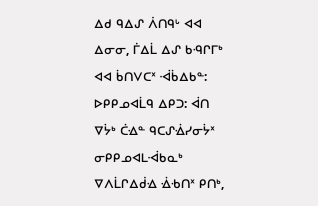ᐃᑯ ᑫᐃᔑ ᐲᑎᑫᒡ ᐊᐊ ᐃᓂᓂ, ᒦᐃᒫ ᐃᔑ ᑲᑴᒋᒥᒃ ᐊᐊ ᑳᑎᐯᑕᕽ ᐙᑳᐃᑲᓐ: ᐅᑭᑭᓄᐊᒫᑫ ᐃᑭᑐ: ᐋᑎ ᐁᔮᒃ ᑖᐎᓐ ᑫᑕᔑᐐᓯᓂᔮᕽ ᓂᑭᑭᓄᐊᒪᐙᑲᓇᒃ ᐁᐱᒫᒋᐃᑰᐎ ᐐᑾᑎᕽ ᑭᑎᒃ,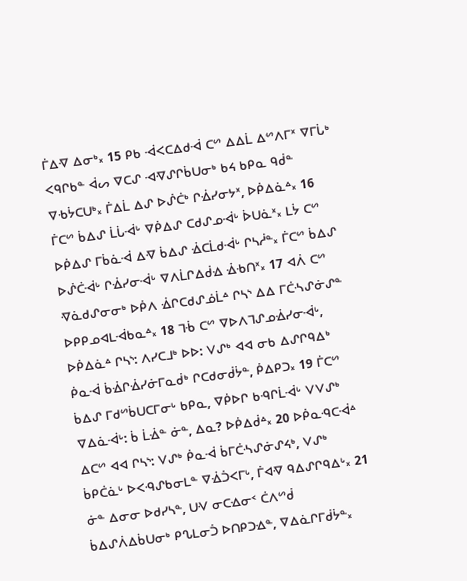ᒦᐃᐌ ᐃᓂᒃ᙮ 15 ᑭᑲ ᐙᐸᑕᐃᑯᐙ ᑕᔥ ᐃᐃᒫ ᐃᔥᐱᒥᕽ ᐁᒥᒑᒃ ᐸᑫᒋᑲᓐ ᐋᔕ ᐁᑕᔑ ᐗᐌᔑᒋᑳᑌᓂᒃ ᑲᔦ ᑲᑭᓇ ᑫᑰᓐ ᐁᑾᔮᑕᑌᒃ᙮ ᒦᐃᒫ ᐃᔑ ᐅᔒᑖᒃ ᒋᐐᓯᓂᔭᕽ, ᐅᑮᐃᓈᐞ᙮ 16 ᒦᑕᔥ ᑳᐃᔑ ᒫᒑᐙᒡ ᐁᑮᐃᔑ ᑕᑯᔑᓄᐙᒡ ᐆᑌᓈᕽ᙮ ᒪᔮ ᑕᔥ ᐅᑮᐃᔑ ᒥᑳᓈᐙ ᐃᐌ ᑳᐃᔑ ᐐᑕᒫᑯᐙᒡ ᒋᓴᓲᓐ᙮ ᒦᑕᔥ ᑳᐃᔑ ᐅᔒᑖᐙᒡ ᒋᐐᓯᓂᐙᒡ ᐁᐱᒫᒋᐃᑰᐎ ᐐᑾᑎᕽ᙮ 17 ᐊᐲ ᑕᔥ ᐌᓈᑯᔑᓂᓂᒃ ᐅᑮᐱ ᐐᒋᑕᑯᔑᓅᒫᐞ ᒋᓴᔅ ᐃᐃ ᒥᑖᔀᔑᓃᔑᓐ ᐅᑭᑭᓄᐊᒪᐙᑲᓇᐞ᙮ 18 ᒣᒀ ᑕᔥ ᐁᐅᐱᒣᔑᓄᐐᓯᓂᐙᒡ, ᐅᑮᐃᓈᐞ ᒋᓴᔅ: ᐱᓯᑕᒧᒃ ᐅᐅ: ᐯᔑᒃ ᐊᐊ ᓂᑲ ᐃᔑᒋᑫᐃᒃ ᑮᓇᐙ ᑳᐐᒋᐐᓯᓃᒥᓇᑰᒃ ᒋᑕᑯᓂᑰᔮᓐ, ᑮᐃᑭᑐ᙮ 19 ᒦᑕᔥ ᑳᐃᔑ ᒥᑯᔥᑳᑌᑕᒥᓂᒡ ᑲᑭᓇ, ᐁᑮᐅᒋ ᑲᑴᒋᒫᐙᒡ ᐯᐯᔑᒃ ᐁᐃᓈᐙᒡ: ᑳ ᒫᐐᓐ ᓃᓐ, ᐃᓇ? ᐅᑮᐃᑰᐞ᙮ 20 ᐅᑮᓇᑴᑕᐙᐞ ᐃᑕᔥ ᐊᐊ ᒋᓴᔅ: ᐯᔑᒃ ᑮᓇᐙ ᑳᒥᑖᔀᔑᓃᔑᔦᒃ, ᐯᔑᒃ ᑳᑭᑖᓈᒡ ᐅᐸᑴᔑᑲᓂᒪᓐ ᐁᐐᑑᐸᒥᒡ, ᒦᐊᐌ ᑫᐃᔑᒋᑫᐃᒡ᙮ 21 ᓃᓐ ᐃᓂᓂ ᐅᑯᓯᓴᓐ, ᑌᐺ ᓂᑕᐎᓂᑉ ᑖᐱᔥᑰ ᑳᐃᔑᐲᐃᑳᑌᓂᒃ ᑭᔐᒪᓂᑑ ᐅᑎᑭᑐᐎᓐ, ᐁᐃᓈᒋᒥᑰᔮᓐ᙮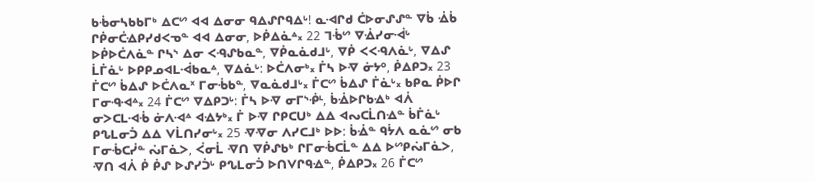ᑲᒀᓂᓴᑲᑲᒥᒃ ᐃᑕᔥ ᐊᐊ ᐃᓂᓂ ᑫᐃᔑᒋᑫᐃᒡ! ᓇᐗᒋᑯ ᑖᐅᓂᔑᔑᓐ ᐁᑳ ᐐᑳ ᒋᑮᓂᑖᐎᑭᓯᑯᐸᓀᓐ ᐊᐊ ᐃᓂᓂ, ᐅᑮᐃᓈᐞ᙮ 22 ᒣᒀᔥ ᐁᐐᓯᓂᐙᒡ ᐅᑮᐅᑖᐱᓈᓐ ᒋᓴᔅ ᐃᓂ ᐸᑴᔑᑲᓇᓐ, ᐁᑮᓇᓈᑯᒧᒡ, ᐁᑮ ᐸᐸᑴᐱᓈᒡ, ᐁᐃᔑ ᒫᒦᓈᒡ ᐅᑭᑭᓄᐊᒪᐙᑲᓇᐞ, ᐁᐃᓈᒡ: ᐅᑖᐱᓂᒃ᙮ ᒦᓴ ᐅᐌ ᓃᔭᐤ, ᑮᐃᑭᑐ᙮ 23 ᒦᑕᔥ ᑳᐃᔑ ᐅᑖᐱᓇᕽ ᒥᓂᒀᑲᓐ, ᐁᓇᓈᑯᒧᒡ᙮ ᒦᑕᔥ ᑳᐃᔑ ᒦᓈᒡ᙮ ᑲᑭᓇ ᑮᐅᒋ ᒥᓂᑴᐗᐞ᙮ 24 ᒦᑕᔥ ᐁᐃᑭᑐᒡ: ᒦᓴ ᐅᐌ ᓂᒥᔅᑸᒻ, ᑳᐐᐅᒋᑲᐎᒃ ᐊᐲ ᓂᐳᑕᒪᐗᒀ ᓃᐱᐗᐞ ᐊᐎᔭᒃ᙮ ᒦ ᐅᐌ ᒋᑭᑕᑌᒃ ᐃᐃ ᐊᔓᑕᒫᑎᐎᓐ ᑳᒦᓈᒡ ᑭᔐᒪᓂᑑ ᐃᐃ ᐯᒫᑎᓯᓂᒡ᙮ 25 ᐌᐌᓂ ᐱᓯᑕᒧᒃ ᐅᐅ: ᑳᐐᓐ ᑫᔮᐱ ᓇᓈᔥ ᓂᑲ ᒥᓂᒀᑕᓰᓐ ᔔᒥᓈᐳ, ᐹᓂᒫ ᐌᑎ ᐁᑮᔑᑲᒃ ᒋᒥᓂᒀᑕᒫᓐ ᐃᐃ ᐅᔥᑭᔔᒥᓈᐳ, ᐌᑎ ᐊᐲ ᑮ ᑮᔑ ᐅᔑᓯᑑᒡ ᑭᔐᒪᓂᑑ ᐅᑎᐯᒋᑫᐎᓐ, ᑮᐃᑭᑐ᙮ 26 ᒦᑕᔥ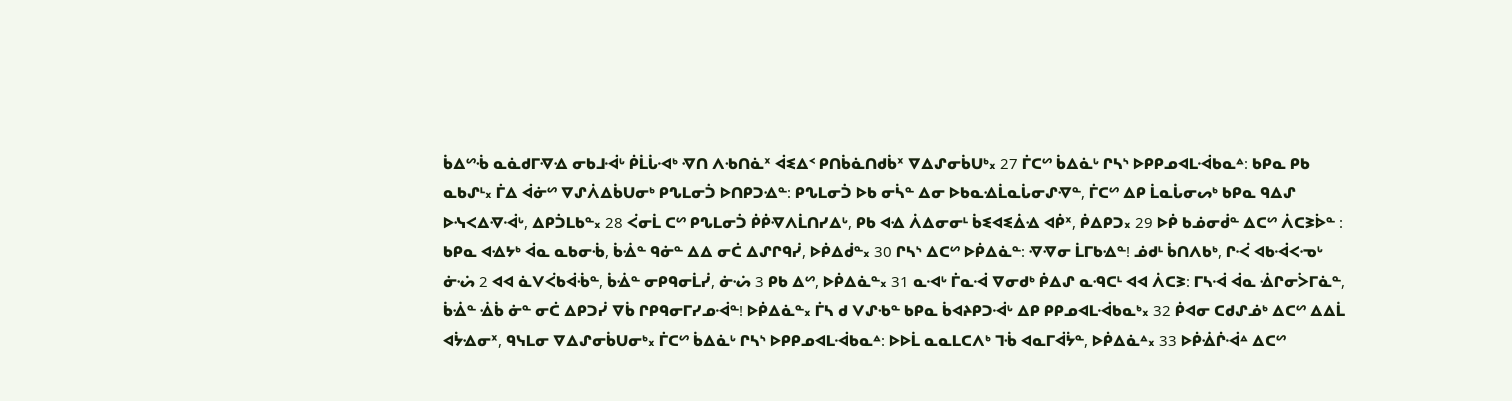ᑳᐃᔥᒀ ᓇᓈᑯᒥᐌᐎ ᓂᑲᒧᐙᒡ ᑮᒫᒑᐗᒃ ᐌᑎ ᐱᑾᑎᓈᕽ ᐋᓬᐃᑉ ᑭᑎᑳᓈᑎᑯᑳᕽ ᐁᐃᔑᓂᑳᑌᒃ᙮ 27 ᒦᑕᔥ ᑳᐃᓈᒡ ᒋᓴᔅ ᐅᑭᑭᓄᐊᒪᐙᑲᓇᐞ: ᑲᑭᓇ ᑭᑲ ᓇᑲᔑᒻ᙮ ᒦᐃ ᐋᓃᔥ ᐁᔑᐲᐃᑳᑌᓂᒃ ᑭᔐᒪᓂᑑ ᐅᑎᑭᑐᐎᓐ: ᑭᔐᒪᓂᑑ ᐅᑲ ᓂᓵᓐ ᐃᓂ ᐅᑲᓇᐎᒫᓇᒑᓂᔑᐌᓐ, ᒦᑕᔥ ᐃᑭ ᒫᓇᒑᓂᔕᒃ ᑲᑭᓇ ᑫᐃᔑ ᐅᓶᐸᐃᐌᐙᒡ, ᐃᑭᑑᒪᑲᓐ᙮ 28 ᐹᓂᒫ ᑕᔥ ᑭᔐᒪᓂᑑ ᑮᑮᐌᐱᒫᑎᓯᐃᒡ, ᑭᑲ ᐊᐎ ᐲᐃᓂᓂᒻ ᑳᓬᐊᓬᐄᐎ ᐊᑮᕽ, ᑮᐃᑭᑐ᙮ 29 ᐅᑮ ᑲᓅᓂᑰᓐ ᐃᑕᔥ ᐲᑕᕒᐆᓐ : ᑲᑭᓇ ᐊᐎᔭᒃ ᐋᓇ ᓇᑲᓂᒀ, ᑳᐐᓐ ᑫᓃᓐ ᐃᐃ ᓂᑖ ᐃᔑᒋᑫᓰ, ᐅᑮᐃᑰᓐ᙮ 30 ᒋᓴᔅ ᐃᑕᔥ ᐅᑮᐃᓈᓐ: ᐌᐌᓂ ᒫᒥᑲᐎᓐ! ᓅᑯᒻ ᑳᑎᐱᑲᒃ, ᒋᑆ ᐊᑲᐙᐸᓉᒡ ᓃᔣ 2 ᐊᐊ ᓈᐯᐹᑲᐋᒀᓐ, ᑳᐐᓐ ᓂᑭᑫᓂᒫᓰ, ᓃᔣ 3 ᑭᑲ ᐃᔥ, ᐅᑮᐃᓈᓐ᙮ 31 ᓇᐗᒡ ᒦᓇᐙ ᐁᓂᑯᒃ ᑮᐃᔑ ᓇᑴᑕᒻ ᐊᐊ ᐲᑕᕒ: ᒥᓴᐙ ᐋᓇ ᐐᒋᓂᐴᒥᓈᓐ, ᑳᐐᓐ ᐐᑳ ᓃᓐ ᓂᑖ ᐃᑭᑐᓰ ᐁᑳ ᒋᑭᑫᓂᒥᓯᓄᐙᓐ! ᐅᑮᐃᓈᓐ᙮ ᒦᓴ ᑯ ᐯᔑᑾᓐ ᑲᑭᓇ ᑳᐊᔨᑭᑐᐙᒡ ᐃᑭ ᑭᑭᓄᐊᒪᐙᑲᓇᒃ᙮ 32 ᑮᐊᓂ ᑕᑯᔑᓅᒃ ᐃᑕᔥ ᐃᐃᒫ ᐊᔮᐎᓂᕽ, ᑫᓭᒪᓂ ᐁᐃᔑᓂᑳᑌᓂᒃ᙮ ᒦᑕᔥ ᑳᐃᓈᒡ ᒋᓴᔅ ᐅᑭᑭᓄᐊᒪᐙᑲᓇᐞ: ᐅᐅᒫ ᓇᓇᒪᑕᐱᒃ ᒣᒀ ᐊᓇᒥᐋᔮᓐ, ᐅᑮᐃᓈᐞ᙮ 33 ᐅᑮᐐᒌᐙᐞ ᐃᑕᔥ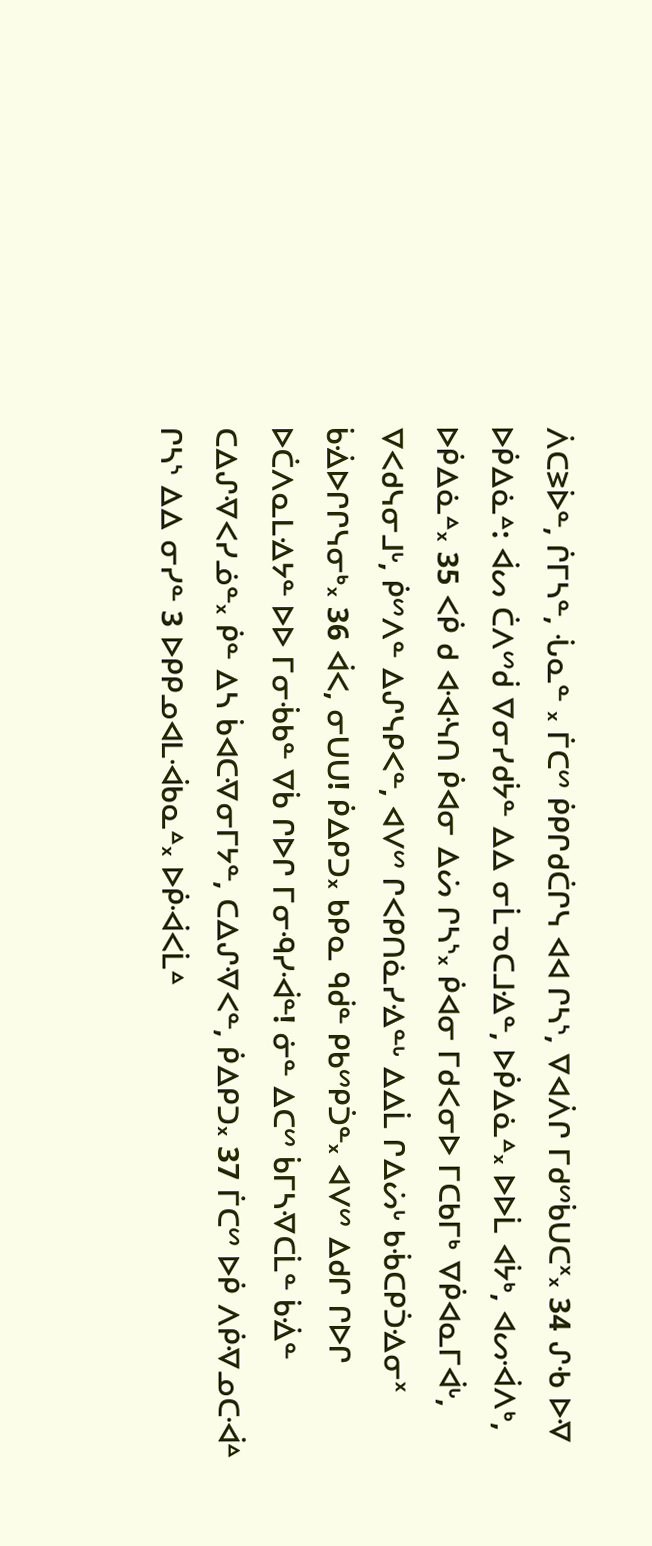ᐲᑕᕒᐆᓐ, ᒌᒥᓴᓐ, ᒞᓇᓐ ᙮ ᒦᑕᔥ ᑮᑭᒋᑯᑖᒋᓭ ᐊᐊ ᒋᓴᔅ, ᐁᐊᐲᒋ ᒥᑯᔥᑳᑌᑕᕽ᙮ 34 ᔑᑾ ᐅᐌ ᐅᑮᐃᓈᐞ: ᐋᔕ ᑖᐱᔥᑰ ᐁᓂᓯᑯᔮᓐ ᐃᐃ ᓂᒫᓀᑕᒧᐎᓐ, ᐅᑮᐃᓈᐞ᙮ ᐅᐅᒫ ᐊᔮᒃ, ᐊᔕᐙᐱᒃ, ᐅᑮᐃᓈᐞ᙮ 35 ᐸᑮ ᑯ ᐊᐗᓶᑎ ᑮᐊᓂ ᐃᔖ ᒋᓴᔅ᙮ ᑮᐊᓂ ᒥᑯᐸᓂᐅ ᒥᑕᑲᒥᒃ ᐁᑮᐊᓇᒥᐋᒡ, ᐁᐸᑯᓭᓂᒧᒡ, ᑮᔥᐱᓐ ᐃᔑᓭᑭᐸᓐ, ᐊᐯᔥ ᒋᐸᑭᑎᓈᓯᐎᓐᒡ ᐃᐃᒫ ᒋᐃᔖᒡ ᑲᒀᑕᑭᑑᐎᓂᕽ ᑳᐐᐅᒋᒋᓭᓂᒃ᙮ 36 ᐋᐸ, ᓂᑌᑌ! ᑮᐃᑭᑐ᙮ ᑲᑭᓇ ᑫᑰᓐ ᑭᑲᔥᑭᑑᓐ᙮ ᐊᐯᔥ ᐃᑯᒋ ᒋᐅᒋ ᐅᑖᐱᓇᒪᐎᔭᓐ ᐅᐅ ᒥᓂᒀᑲᓐ ᐁᑳ ᒋᐅᒋ ᒥᓂᑴᓯᐙᓐ! ᓃᓐ ᐃᑕᔥ ᑳᒥᓴᐌᑕᒫᓐ ᑳᐐᓐ ᑕᐃᔑᐌᐸᓯᓅᓐ᙮ ᑮᓐ ᐃᓴ ᑳᐊᑕᐌᓂᒥᔭᓐ, ᑕᐃᔑᐌᐸᓐ, ᑮᐃᑭᑐ᙮ 37 ᒦᑕᔥ ᐅᑮ ᐱᑮᐌᓄᑕᐙᐞ ᒋᓴᔅ ᐃᐃ ᓂᓯᓐ 3 ᐅᑭᑭᓄᐊᒪᐙᑲᓇᐞ᙮ ᐅᑮᐙᐸᒫᐞ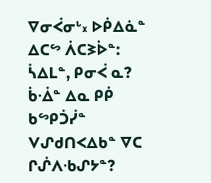ᐁᓂᐹᓂᒡ᙮ ᐅᑮᐃᓈᓐ ᐃᑕᔥ ᐲᑕᕒᐆᓐ: ᓵᐃᒪᓐ, ᑭᓂᐹ ᓇ? ᑳᐐᓐ ᐃᓇ ᑭᑮ ᑲᔥᑭᑑᓰᓐ ᐯᔑᑯᑎᐸᐃᑲᓐ ᐁᑕ ᒋᔒᐱᑾᔑᔭᓐ?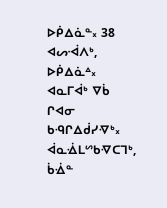ᐅᑮᐃᓈᓐ᙮ 38 ᐊᔕᐙᐱᒃ, ᐅᑮᐃᓈᐞ᙮ ᐊᓇᒥᐋᒃ ᐁᑳ ᒋᐊᓂ ᑲᑴᒋᐃᑰᓯᐌᒃ᙮ ᐋᓇᐐᒪᔥᑲᐌᑕᒣᒃ, ᑳᐐᓐ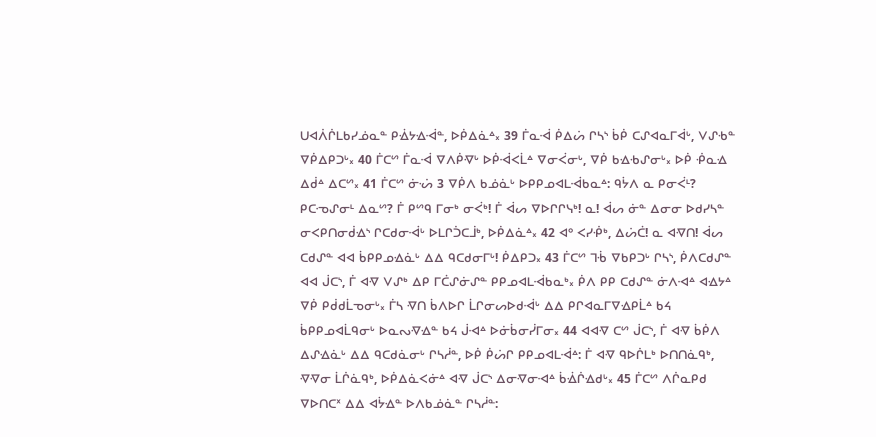ᑌᐊᐲᒌᒪᑲᓯᓅᓇᓐ ᑭᐐᔭᐎᐙᓐ, ᐅᑮᐃᓈᐞ᙮ 39 ᒦᓇᐙ ᑮᐃᔖ ᒋᓴᔅ ᑳᑮ ᑕᔑᐊᓇᒥᐋᒡ, ᐯᔑᑾᓐ ᐁᑮᐃᑭᑐᒡ᙮ 40 ᒦᑕᔥ ᒦᓇᐙ ᐁᐱᑮᐌᒡ ᐅᑮᐙᐸᒫᐞ ᐁᓂᐹᓂᒡ, ᐁᑮ ᑲᐎᑾᔑᓂᒡ᙮ ᐅᑮ ᑸᓇᐎ ᐃᑰᐞ ᐃᑕᔥ᙮ 41 ᒦᑕᔥ ᓃᔣ 3 ᐁᑮᐱ ᑲᓅᓈᒡ ᐅᑭᑭᓄᐊᒪᐙᑲᓇᐞ: ᑫᔮᐱ ᓇ ᑭᓂᐹᒻ? ᑭᑕᓉᔑᓂᒻ ᐃᓇᔥ? ᒦ ᑭᔥᑫ ᒥᓂᒃ ᓂᐹᒃ! ᒦ ᐋᔕ ᐁᐅᒋᒋᓭᒃ! ᓇ! ᐋᔕ ᓃᓐ ᐃᓂᓂ ᐅᑯᓯᓴᓐ ᓂᐸᑭᑎᓂᑰᐎᔅ ᒋᑕᑯᓂᐙᒡ ᐅᒪᒋᑑᑕᒨᒃ, ᐅᑮᐃᓈᐞ᙮ 42 ᐊᐤ ᐸᓯᑸᒃ, ᐃᔖᑖ! ᓇ ᐊᐌᑎ! ᐋᔕ ᑕᑯᔑᓐ ᐊᐊ ᑳᑭᑭᓄᐎᓈᒡ ᐃᐃ ᑫᑕᑯᓂᒥᒡ! ᑮᐃᑭᑐ᙮ 43 ᒦᑕᔥ ᒣᒀ ᐁᑲᑭᑐᒡ ᒋᓴᔅ, ᑮᐱᑕᑯᔑᓐ ᐊᐊ ᒎᑕᔅ, ᒦ ᐊᐌ ᐯᔑᒃ ᐃᑭ ᒥᑖᔑᓃᔑᓐ ᑭᑭᓄᐊᒪᐙᑲᓇᒃ᙮ ᑮᐱ ᑭᑭ ᑕᑯᔑᓐ ᓃᐱᐗᐞ ᐊᐎᔭᐞ ᐁᑮ ᑭᑰᑯᒫᓀᓂᒡ᙮ ᒦᓴ ᐌᑎ ᑳᐱᐅᒋ ᒫᒋᓂᔕᐅᑯᐙᒡ ᐃᐃ ᑭᒋᐊᓇᒥᐁᐎᑭᒫᐞ ᑲᔦ ᑳᑭᑭᓄᐊᒫᑫᓂᒡ ᐅᓇᔓᐌᐎᓐ ᑲᔦ ᒎᐗᐞ ᐅᓃᑳᓂᓰᒥᓂ᙮ 44 ᐊᐊᐌ ᑕᔥ ᒎᑕᔅ, ᒦ ᐊᐌ ᑳᑮᐱ ᐃᔑᐎᓈᒡ ᐃᐃ ᑫᑕᑯᓈᓂᒡ ᒋᓴᓲᓐ, ᐅᑮ ᑮᔖᒋ ᑭᑭᓄᐊᒪᐙᐞ: ᒦ ᐊᐌ ᑫᐅᒌᒪᒃ ᐅᑎᑎᓈᑫᒃ, ᐌᐌᓂ ᒫᒌᓈᑫᒃ, ᐅᑮᐃᓈᐸᓃᐞ ᐊᐌ ᒎᑕᔅ ᐃᓂᐌᓂᐗᐞ ᑳᐐᒌᐎᑯᒡ᙮ 45 ᒦᑕᔥ ᐱᒌᓇᑭᑯ ᐁᐅᑎᑕᕽ ᐃᐃ ᐊᔮᐎᓐ ᐅᐱᑲᓅᓈᓐ ᒋᓴᓲᓐ: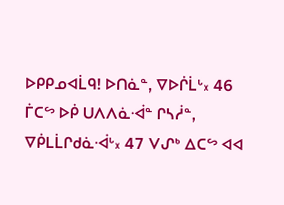ᐅᑭᑭᓄᐊᒫᑫ! ᐅᑎᓈᓐ, ᐁᐅᒌᒫᒡ᙮ 46 ᒦᑕᔥ ᐅᑮ ᑌᐱᐱᓈᐙᓐ ᒋᓴᓲᓐ, ᐁᑮᒪᒫᒋᑯᓈᐙᒡ᙮ 47 ᐯᔑᒃ ᐃᑕᔥ ᐊᐊ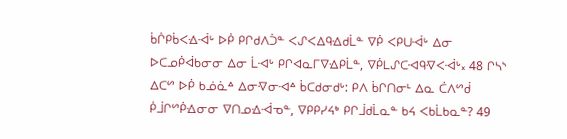ᑳᒌᑭᑳᐸᐎᐙᒡ ᐅᑮ ᑭᒋᑯᐱᑑᓐ ᐸᔑᐸᐃᑫᐎᑯᒫᓐ ᐁᑮ ᐸᑭᑌᐙᒡ ᐃᓂ ᐅᑕᓄᑮᐋᑲᓂᓂ ᐃᓂ ᒫᐗᒡ ᑭᒋᐊᓇᒥᐁᐎᑭᒫᓐ, ᐁᑮᒪᔑᑕᐗᑫᐌᐸᐙᒡ᙮ 48 ᒋᓴᔅ ᐃᑕᔥ ᐅᑮ ᑲᓅᓈᐞ ᐃᓂᐌᓂᐗᐞ ᑳᑕᑯᓂᑯᒡ: ᑭᐱ ᑳᒋᑎᓂᒻ ᐃᓇ ᑖᐱᔥᑰ ᑮᒨᒋᔥᑮᐎᓂᓂ ᐁᑎᓄᐎᐙᓀᓐ, ᐁᑭᑭᓯᔦᒃ ᑭᒋᒨᑯᒫᓇᓐ ᑲᔦ ᐸᑲᒫᑲᓇᓐ? 49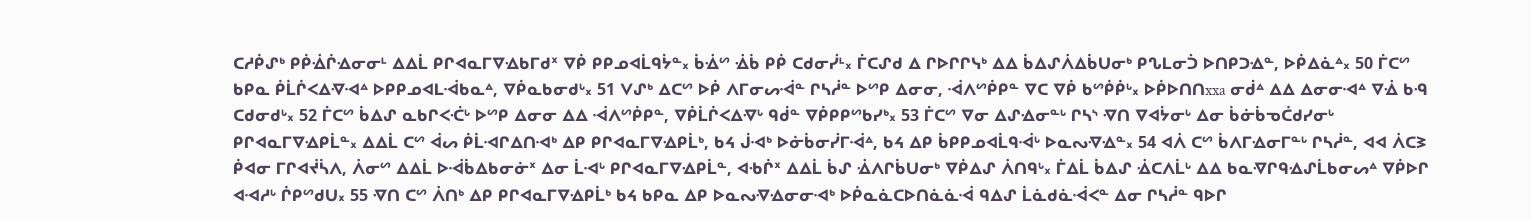ᑕᓱᑮᔑᒃ ᑭᑮᐐᒌᐎᓂᓂᒻ ᐃᐃᒫ ᑭᒋᐊᓇᒥᐁᐎᑲᒥᑯᕽ ᐁᑮ ᑭᑭᓄᐊᒫᑫᔮᓐ᙮ ᑳᐐᔥ ᐐᑳ ᑭᑮ ᑕᑯᓂᓰᒻ᙮ ᒦᑕᔑᑯ ᐃ ᒋᐅᒋᒋᓭᒃ ᐃᐃ ᑳᐃᔑᐲᐃᑳᑌᓂᒃ ᑭᔐᒪᓂᑑ ᐅᑎᑭᑐᐎᓐ, ᐅᑮᐃᓈᐞ᙮ 50 ᒦᑕᔥ ᑲᑭᓇ ᑮᒫᒌᐸᐃᐌᐗᐞ ᐅᑭᑭᓄᐊᒪᐙᑲᓇᐞ, ᐁᑮᓇᑲᓂᑯᒡ᙮ 51 ᐯᔑᒃ ᐃᑕᔥ ᐅᑮ ᐱᒥᓂᔕᐙᓐ ᒋᓴᓲᓐ ᐅᔥᑭ ᐃᓂᓂ, ᐙᐱᔥᑮᑭᓐ ᐁᑕ ᐁᑮ ᑲᔥᑮᑮᒡ᙮ ᐅᑮᐅᑎᑎxxa ᓂᑰᐞ ᐃᐃ ᐃᓂᓂᐗᐞ ᐁᐐ ᑲᑴ ᑕᑯᓂᑯᒡ᙮ 52 ᒦᑕᔥ ᑳᐃᔑ ᓇᑲᒋᐸᑣᒡ ᐅᔥᑭ ᐃᓂᓂ ᐃᐃ ᐙᐱᔥᑮᑭᓐ, ᐁᑮᒫᒌᐸᐃᐌᒡ ᑫᑰᓐ ᐁᑮᑭᑭᔥᑲᓯᒃ᙮ 53 ᒦᑕᔥ ᐁᓂ ᐃᔑᐎᓂᓐᒡ ᒋᓴᔅ ᐌᑎ ᐁᐊᔮᓂᒡ ᐃᓂ ᑳᓃᑳᓀᑖᑯᓯᓂᒡ ᑭᒋᐊᓇᒥᐁᐎᑭᒫᓐ᙮ ᐃᐃᒫ ᑕᔥ ᐋᔕ ᑮᒫᐗᒋᐃᑎᐗᒃ ᐃᑭ ᑭᒋᐊᓇᒥᐁᐎᑭᒫᒃ, ᑲᔦ ᒎᐗᒃ ᐅᓃᑳᓂᓰᒥᐙᐞ, ᑲᔦ ᐃᑭ ᑳᑭᑭᓄᐊᒫᑫᐙᒡ ᐅᓇᔓᐌᐎᓐ᙮ 54 ᐊᐲ ᑕᔥ ᑳᐱᒥᐎᓂᒥᓐᒡ ᒋᓴᓲᓐ, ᐊᐊ ᐲᑕᕒ ᑮᐊᓂ ᒥᒋᐊᔫᓵᐱ, ᐲᓂᔥ ᐃᐃᒫ ᐅᐙᑳᐃᑲᓂᓃᕽ ᐃᓂ ᒫᐗᒡ ᑭᒋᐊᓇᒥᐁᐎᑭᒫᓐ, ᐊᑾᒌᕽ ᐃᐃᒫ ᑳᔑ ᐐᐱᒋᑳᑌᓂᒃ ᐁᑮᐃᔑ ᐲᑎᑫᒡ᙮ ᒦᐃᒫ ᑳᐃᔑ ᐐᑕᐱᒫᒡ ᐃᐃ ᑲᓇᐌᒋᑫᐎᔑᒫᑲᓂᔕᐞ ᐁᑮᐅᒋ ᐊᐗᓱᒡ ᒌᑭᔥᑯᑌ᙮ 55 ᐌᑎ ᑕᔥ ᐲᑎᒃ ᐃᑭ ᑭᒋᐊᓇᒥᐁᐎᑭᒫᒃ ᑲᔦ ᑲᑭᓇ ᐃᑭ ᐅᓇᔓᐌᐎᓂᓂᐗᒃ ᐅᑮᓇᓈᑕᐅᑎᓈᓈᐙ ᑫᐃᔑ ᒫᓈᑯᓈᐙᐸᓐ ᐃᓂ ᒋᓴᓲᓐ ᑫᐅᒋ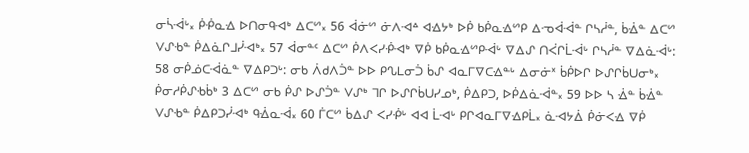ᓂᓵᐙᒡ᙮ ᑮᑸᓇᐎ ᐅᑎᓂᑫᐗᒃ ᐃᑕᔥ᙮ 56 ᐋᓃᔥ ᓃᐱᐗᐞ ᐊᐎᔭᒃ ᐅᑮ ᑲᑮᓇᐎᔥᑭ ᐃᓉᐋᐙᓐ ᒋᓴᓲᓐ, ᑳᐐᓐ ᐃᑕᔥ ᐯᔑᑾᓐ ᑮᐃᓈᒋᒧᓰᐗᒃ᙮ 57 ᐋᓂᓐᑦ ᐃᑕᔥ ᑮᐱᐸᓯᑸᐗᒃ ᐁᑮ ᑲᑮᓇᐎᔥᑭᐙᒡ ᐁᐃᔑ ᑎᐹᒋᒫᐙᒡ ᒋᓴᓲᓐ ᐁᐃᓈᐙᒡ: 58 ᓂᑮᓅᑕᐙᓈᓐ ᐁᐃᑭᑐᒡ: ᓂᑲ ᐲᑯᐱᑑᓐ ᐅᐅ ᑭᔐᒪᓂᑑ ᑳᔑ ᐊᓇᒥᐁᑕᐎᓐᒡ ᐃᓂᓃᕽ ᑳᑮᐅᒋ ᐅᔑᒋᑳᑌᓂᒃ᙮ ᑮᓂᓱᑮᔑᑾᑳᒃ 3 ᐃᑕᔥ ᓂᑲ ᑮᔑ ᐅᔑᑑᓐ ᐯᔑᒃ ᒣᒋ ᐅᔑᒋᑳᑌᓯᓄᒃ, ᑮᐃᑭᑐ, ᐅᑮᐃᓈᐙᓐ᙮ 59 ᐅᐅ ᓴ ᐐᓐ ᑳᐐᓐ ᐯᔑᑾᓐ ᑮᐃᑭᑐᓰᐗᒃ ᑫᐐᓇᐙ᙮ 60 ᒦᑕᔥ ᑳᐃᔑ ᐸᓯᑸᒡ ᐊᐊ ᒫᐗᒡ ᑭᒋᐊᓇᒥᐁᐎᑭᒫ᙮ ᓈᐗᔭᐄ ᑮᓃᐸᐎ ᐁᑮ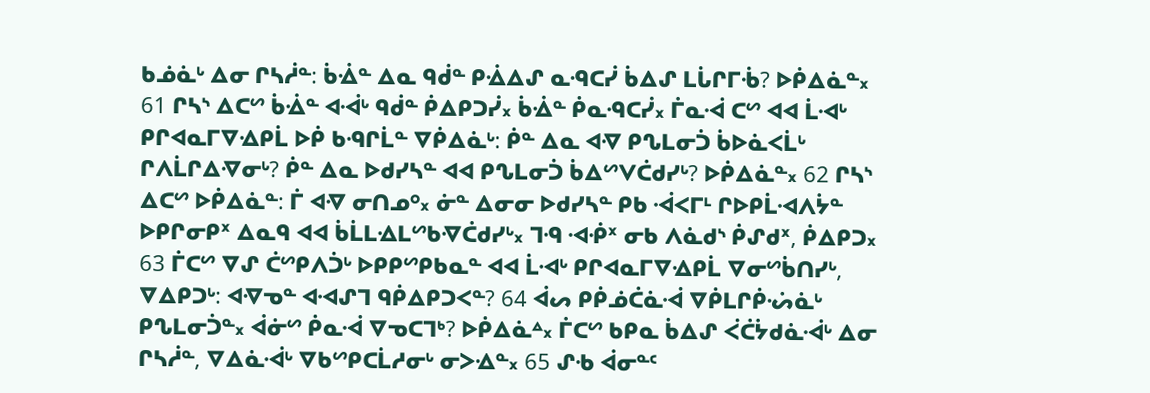ᑲᓅᓈᒡ ᐃᓂ ᒋᓴᓲᓐ: ᑳᐐᓐ ᐃᓇ ᑫᑰᓐ ᑭᐐᐃᔑ ᓇᑴᑕᓰ ᑳᐃᔑ ᒪᒑᒋᒥᒀ? ᐅᑮᐃᓈᓐ᙮ 61 ᒋᓴᔅ ᐃᑕᔥ ᑳᐐᓐ ᐊᐙᒡ ᑫᑰᓐ ᑮᐃᑭᑐᓰ᙮ ᑳᐐᓐ ᑮᓇᑴᑕᓰ᙮ ᒦᓇᐙ ᑕᔥ ᐊᐊ ᒫᐗᒡ ᑭᒋᐊᓇᒥᐁᐎᑭᒫ ᐅᑮ ᑲᑴᒋᒫᓐ ᐁᑮᐃᓈᒡ: ᑮᓐ ᐃᓇ ᐊᐌ ᑭᔐᒪᓂᑑ ᑳᐅᓈᐸᒫᒡ ᒋᐱᒫᒋᐃᐌᓂᒡ? ᑮᓐ ᐃᓇ ᐅᑯᓯᓴᓐ ᐊᐊ ᑭᔐᒪᓂᑑ ᑳᐃᔥᐯᑖᑯᓯᒡ? ᐅᑮᐃᓈᓐ᙮ 62 ᒋᓴᔅ ᐃᑕᔥ ᐅᑮᐃᓈᓐ: ᒦ ᐊᐌ ᓂᑎᓄᐤ᙮ ᓃᓐ ᐃᓂᓂ ᐅᑯᓯᓴᓐ ᑭᑲ ᐙᐸᒥᒻ ᒋᐅᑭᒫᐗᐱᔮᓐ ᐅᑭᒋᓂᑭᕽ ᐃᓇᑫ ᐊᐊ ᑳᒫᒪᐎᒪᔥᑲᐌᑖᑯᓯᒡ᙮ ᒣᑴ ᐗᑸᕽ ᓂᑲ ᐱᓈᑯᔅ ᑮᔑᑯᕽ, ᑮᐃᑭᑐ᙮ 63 ᒦᑕᔥ ᐁᔑ ᑖᔥᑭᐱᑑᒡ ᐅᑭᑭᔥᑭᑲᓇᓐ ᐊᐊ ᒫᐗᒡ ᑭᒋᐊᓇᒥᐁᐎᑭᒫ ᐁᓂᔥᑳᑎᓯᒡ, ᐁᐃᑭᑐᒡ: ᐊᐌᓀᓐ ᐊᐗᔑᒣ ᑫᑮᐃᑭᑐᐸᓐ? 64 ᐋᔕ ᑭᑮᓅᑖᓈᐙ ᐁᑮᒪᒋᑮᔣᓈᒡ ᑭᔐᒪᓂᑑᓐ᙮ ᐋᓃᔥ ᑮᓇᐙ ᐁᓀᑕᒣᒃ? ᐅᑮᐃᓈᐞ᙮ ᒦᑕᔥ ᑲᑭᓇ ᑳᐃᔑ ᐹᑖᔮᑯᓈᐙᒡ ᐃᓂ ᒋᓴᓲᓐ, ᐁᐃᓈᐙᒡ ᐁᑲᔥᑭᑕᒫᓱᓂᒡ ᓂᐳᐎᓐ᙮ 65 ᔑᑾ ᐋᓂᓐᑦ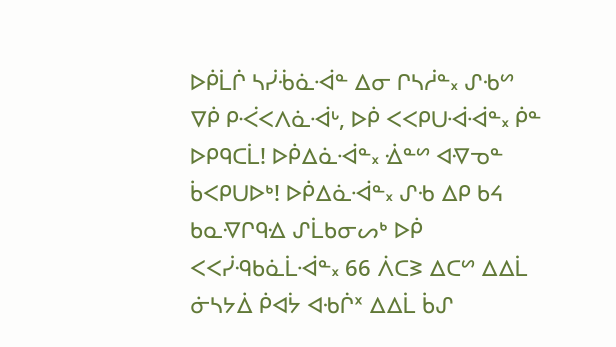ᐅᑮᒫᒌ ᓴᓰᒀᓈᐙᓐ ᐃᓂ ᒋᓴᓲᓐ᙮ ᔑᑾᔥ ᐁᑮ ᑭᑆᐸᐱᓈᐙᒡ, ᐅᑮ ᐸᐸᑭᑌᐙᐙᓐ᙮ ᑮᓐ ᐅᑭᑫᑕᒫ! ᐅᑮᐃᓈᐙᓐ᙮ ᐐᓐᔥ ᐊᐌᓀᓐ ᑳᐸᑭᑌᐅᒃ! ᐅᑮᐃᓈᐙᓐ᙮ ᔑᑾ ᐃᑭ ᑲᔦ ᑲᓇᐌᒋᑫᐎ ᔑᒫᑲᓂᔕᒃ ᐅᑮ ᐸᐸᓰᑴᑲᓈᒫᐙᓐ᙮ 66 ᐲᑕᕒ ᐃᑕᔥ ᐃᐃᒫ ᓃᓴᔭᐄ ᑮᐊᔮ ᐊᑾᒌᕽ ᐃᐃᒫ ᑳᔑ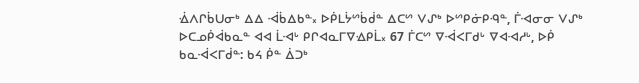ᐐᐱᒋᑳᑌᓂᒃ ᐃᐃ ᐙᑳᐃᑲᓐ᙮ ᐅᑮᒪᔮᔥᑳᑰᓐ ᐃᑕᔥ ᐯᔑᒃ ᐅᔥᑭᓃᑭᑴᓐ, ᒦᐗᓂᓂ ᐯᔑᒃ ᐅᑕᓄᑮᐋᑲᓇᓐ ᐊᐊ ᒫᐗᒡ ᑭᒋᐊᓇᒥᐁᐎᑭᒫ᙮ 67 ᒦᑕᔥ ᐁᐙᐸᒥᑯᒡ ᐁᐊᐗᓱᒡ, ᐅᑮ ᑲᓇᐙᐸᒥᑰᓐ: ᑲᔦ ᑮᓐ ᐄᑐᒃ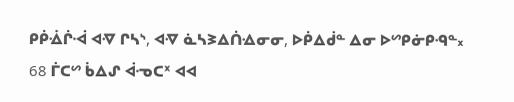ᑭᑮᐐᒌᐙ ᐊᐌ ᒋᓴᔅ, ᐊᐌ ᓈᓴᕒᐃᑏᐎᓂᓂ, ᐅᑮᐃᑰᓐ ᐃᓂ ᐅᔥᑭᓃᑭᑴᓐ᙮ 68 ᒦᑕᔥ ᑳᐃᔑ ᐋᓉᑕᕽ ᐊᐊ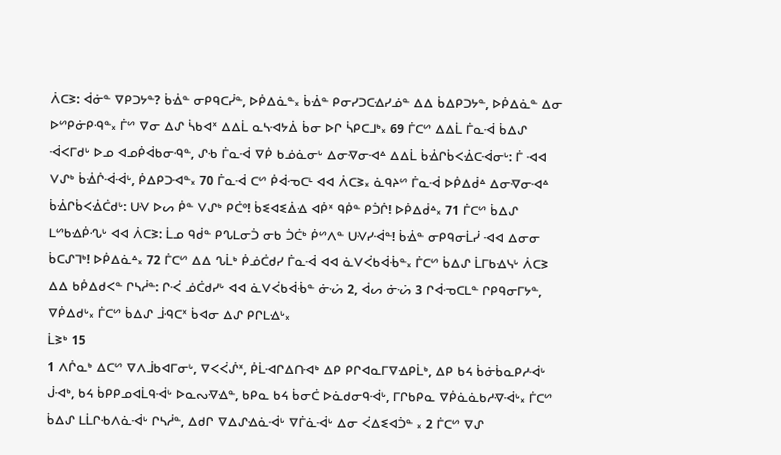ᐲᑕᕒ: ᐋᓃᓐ ᐁᑭᑐᔭᓐ? ᑳᐐᓐ ᓂᑭᑫᑕᓰᓐ, ᐅᑮᐃᓈᓐ᙮ ᑳᐐᓐ ᑭᓂᓯᑐᑕᐎᓯᓅᓐ ᐃᐃ ᑳᐃᑭᑐᔭᓐ, ᐅᑮᐃᓈᓐ ᐃᓂ ᐅᔥᑭᓃᑭᑴᓐ᙮ ᒦᔥ ᐁᓂ ᐃᔑ ᓵᑲᐊᕽ ᐃᐃᒫ ᓇᓴᐗᔭᐄ ᑳᓂ ᐅᒋ ᓵᑭᑕᒧᒃ᙮ 69 ᒦᑕᔥ ᐃᐃᒫ ᒦᓇᐙ ᑳᐃᔑ ᐙᐸᒥᑯᒡ ᐅᓄ ᐊᓄᑮᐋᑲᓂᑴᓐ, ᔑᑾ ᒦᓇᐙ ᐁᑮ ᑲᓅᓈᓂᒡ ᐃᓂᐌᓂᐗᐞ ᐃᐃᒫ ᑳᐐᒋᑳᐸᐐᑕᐙᓂᒡ: ᒦ ᐗᐊ ᐯᔑᒃ ᑳᐐᒌᐙᐙᒡ, ᑮᐃᑭᑐᐗᓐ᙮ 70 ᒦᓇᐙ ᑕᔥ ᑮᐋᓉᑕᒻ ᐊᐊ ᐲᑕᕒ᙮ ᓈᑫᔨᔥ ᒦᓇᐙ ᐅᑮᐃᑰᐞ ᐃᓂᐌᓂᐗᐞ ᑳᐐᒋᑳᐸᐐᑖᑯᒡ: ᑌᐺ ᐅᔕ ᑮᓐ ᐯᔑᒃ ᑭᑖᐤ! ᑳᓬᐊᓬᐄᐎ ᐊᑮᕽ ᑫᑮᓐ ᑭᑑᒌ! ᐅᑮᐃᑰᐞ᙮ 71 ᒦᑕᔥ ᑳᐃᔑ ᒪᔥᑲᐎᑮᔗᒡ ᐊᐊ ᐲᑕᕒ: ᒫᓄ ᑫᑰᓐ ᑭᔐᒪᓂᑑ ᓂᑲ ᑑᑖᒃ ᑮᔥᐱᓐ ᑌᐺᓯᐙᓐ! ᑳᐐᓐ ᓂᑭᑫᓂᒫᓰ ᐗᐊ ᐃᓂᓂ ᑳᑕᔑᒣᒃ! ᐅᑮᐃᓈᐞ᙮ 72 ᒦᑕᔥ ᐃᐃ ᔐᒫᒃ ᑮᓅᑖᑯᓯ ᒦᓇᐙ ᐊᐊ ᓈᐯᐹᑲᐋᒀᓐ᙮ ᒦᑕᔥ ᑳᐃᔑ ᒫᒥᑲᐎᓭᒡ ᐲᑕᕒ ᐃᐃ ᑲᑮᐃᑯᐸᓐ ᒋᓴᓲᓐ: ᒋᑆ ᓅᑖᑯᓯᒡ ᐊᐊ ᓈᐯᐹᑲᐋᒀᓐ ᓃᔣ 2, ᐋᔕ ᓃᔣ 3 ᒋᐋᓉᑕᒪᓐ ᒋᑭᑫᓂᒥᔭᓐ, ᐁᑮᐃᑯᒡ᙮ ᒦᑕᔥ ᑳᐃᔑ ᒨᑴᑕᕽ ᑳᐊᓂ ᐃᔑ ᑭᒋᒪᐎᒡ᙮
ᒫᕒᒃ 15
1 ᐱᒌᓇᒃ ᐃᑕᔥ ᐁᐱᒨᑲᐊᒥᓂᒡ, ᐁᐸᐹᔒᕽ, ᑮᒫᐗᒋᐃᑎᐗᒃ ᐃᑭ ᑭᒋᐊᓇᒥᐁᐎᑭᒫᒃ, ᐃᑭ ᑲᔦ ᑳᓃᑳᓇᑭᓱᐙᒡ ᒎᐗᒃ, ᑲᔦ ᑳᑭᑭᓄᐊᒫᑫᐙᒡ ᐅᓇᔓᐌᐎᓐ, ᑲᑭᓇ ᑲᔦ ᑳᓂᑖ ᐅᓈᑯᓂᑫᐙᒡ, ᒥᒋᑲᑭᓇ ᐁᑮᓈᓈᑲᓱᐌᐙᒡ᙮ ᒦᑕᔥ ᑳᐃᔑ ᒪᒫᒋᑾᐱᓈᐙᒡ ᒋᓴᓲᓐ, ᐃᑯᒋ ᐁᐃᔑᐎᓈᐙᒡ ᐁᒦᓈᐙᒡ ᐃᓂ ᐹᐃᓬᐊᑑᓐ ᙮ 2 ᒦᑕᔥ ᐁᔑ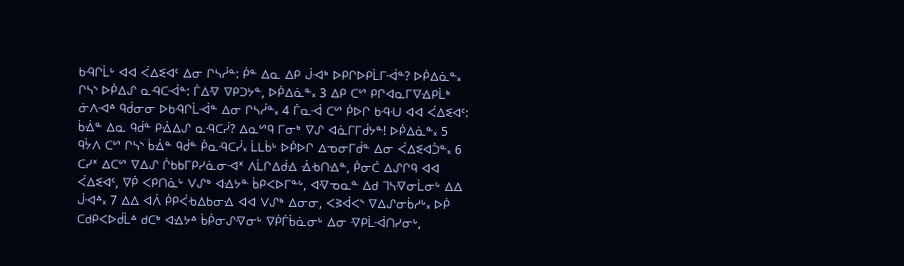ᑲᑴᒋᒫᒡ ᐊᐊ ᐹᐃᓬᐊᑦ ᐃᓂ ᒋᓴᓲᓐ: ᑮᓐ ᐃᓇ ᐃᑭ ᒎᐗᒃ ᐅᑭᒋᐅᑭᒫᒥᐙᓐ? ᐅᑮᐃᓈᓐ᙮ ᒋᓴᔅ ᐅᑮᐃᔑ ᓇᑴᑕᐙᓐ: ᒦᐃᐌ ᐁᑭᑐᔭᓐ, ᐅᑮᐃᓈᓐ᙮ 3 ᐃᑭ ᑕᔥ ᑭᒋᐊᓇᒥᐁᐎᑭᒫᒃ ᓃᐱᐗᐞ ᑫᑰᓂᓂ ᐅᑲᑴᒋᒫᐙᓐ ᐃᓂ ᒋᓴᓲᓐ᙮ 4 ᒦᓇᐙ ᑕᔥ ᑮᐅᒋ ᑲᑴᑗ ᐊᐊ ᐹᐃᓬᐊᑦ: ᑳᐐᓐ ᐃᓇ ᑫᑰᓐ ᑭᐐᐃᔑ ᓇᑴᑕᓰ? ᐃᓇᔥᑫ ᒥᓂᒃ ᐁᔑ ᐊᓈᒥᒥᑰᔭᓐ! ᐅᑮᐃᓈᓐ᙮ 5 ᑫᔮᐱ ᑕᔥ ᒋᓴᔅ ᑳᐐᓐ ᑫᑰᓐ ᑮᓇᑴᑕᓰ᙮ ᒫᒪᑳᒡ ᐅᑮᐅᒋ ᐃᓀᓂᒥᑰᓐ ᐃᓂ ᐹᐃᓬᐊᑑᓐ᙮ 6 ᑕᓯᕽ ᐃᑕᔥ ᐁᐃᔑ ᒌᑲᑲᒥᑭᓯᓈᓂᐗᕽ ᐱᒫᒋᐃᑰᐎ ᐐᑾᑎᐎᓐ, ᑮᓂᑖ ᐃᔑᒋᑫ ᐊᐊ ᐹᐃᓬᐊᑦ, ᐁᑮ ᐸᑭᑎᓈᒡ ᐯᔑᒃ ᐊᐎᔭᓐ ᑳᑭᐸᐅᒥᓐᒡ, ᐊᐌᓀᓇᓐ ᐃᑯ ᒣᓴᐌᓂᒫᓂᒡ ᐃᐃ ᒎᐗᐞ᙮ 7 ᐃᐃ ᐊᐲ ᑮᑭᐹᑾᐃᑲᓂᐎ ᐊᐊ ᐯᔑᒃ ᐃᓂᓂ, ᐸᕒᐋᐸᔅ ᐁᐃᔑᓂᑳᓱᒡ᙮ ᐅᑮ ᑕᑯᑭᐸᐅᑰᒫᐞ ᑯᑕᒃ ᐊᐎᔭᐞ ᑳᑮᓂᔑᐌᓂᒡ ᐁᑮᒦᑳᓈᓂᒡ ᐃᓂ ᐌᑭᒫᐙᑎᓯᓂᒡ,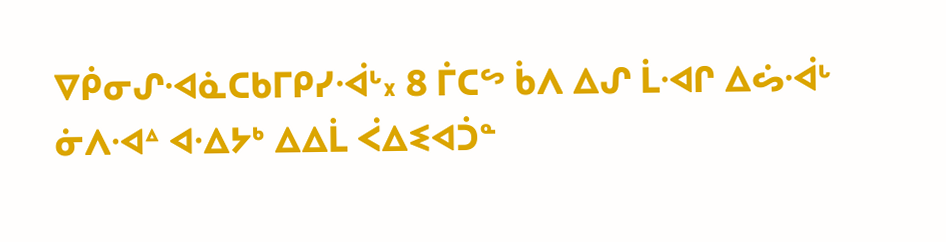ᐁᑮᓂᔑᐗᓈᑕᑲᒥᑭᓯᐙᒡ᙮ 8 ᒦᑕᔥ ᑳᐱ ᐃᔑ ᒫᐗᒋ ᐃᔖᐙᒡ ᓃᐱᐗᐞ ᐊᐎᔭᒃ ᐃᐃᒫ ᐹᐃᓬᐊᑑᓐ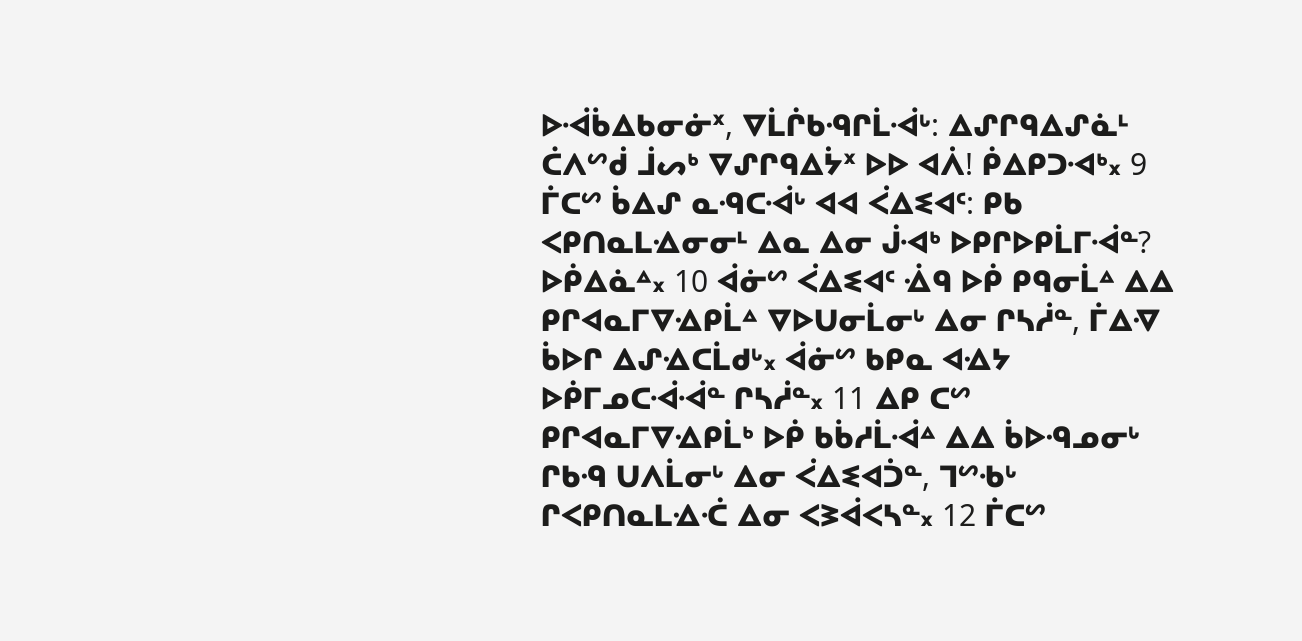ᐅᐙᑳᐃᑲᓂᓃᕽ, ᐁᒫᒌᑲᑴᒋᒫᐙᒡ: ᐃᔑᒋᑫᐃᔑᓈᒻ ᑖᐱᔥᑰ ᒨᔕᒃ ᐁᔑᒋᑫᐃᔮᕽ ᐅᐅ ᐊᐲ! ᑮᐃᑭᑐᐗᒃ᙮ 9 ᒦᑕᔥ ᑳᐃᔑ ᓇᑴᑕᐙᒡ ᐊᐊ ᐹᐃᓬᐊᑦ: ᑭᑲ ᐸᑭᑎᓇᒪᐎᓂᓂᒻ ᐃᓇ ᐃᓂ ᒎᐗᒃ ᐅᑭᒋᐅᑭᒫᒥᐙᓐ? ᐅᑮᐃᓈᐞ᙮ 10 ᐋᓃᔥ ᐹᐃᓬᐊᑦ ᐐᑫ ᐅᑮ ᑭᑫᓂᒫᐞ ᐃᐃ ᑭᒋᐊᓇᒥᐁᐎᑭᒫᐞ ᐁᐅᑌᓂᒫᓂᒡ ᐃᓂ ᒋᓴᓲᓐ, ᒦᐃᐌ ᑳᐅᒋ ᐃᔑᐎᑕᒫᑯᒡ᙮ ᐋᓃᔥ ᑲᑭᓇ ᐊᐎᔭ ᐅᑮᒥᓄᑕᐙᐙᓐ ᒋᓴᓲᓐ᙮ 11 ᐃᑭ ᑕᔥ ᑭᒋᐊᓇᒥᐁᐎᑭᒫᒃ ᐅᑮ ᑲᑳᓱᒫᐙᐞ ᐃᐃ ᑳᐅᑴᓄᓂᒡ ᒋᑲᑴ ᑌᐱᒫᓂᒡ ᐃᓂ ᐹᐃᓬᐊᑑᓐ, ᒣᔥᑾᒡ ᒋᐸᑭᑎᓇᒪᐎᑣ ᐃᓂ ᐸᕒᐋᐸᓴᓐ᙮ 12 ᒦᑕᔥ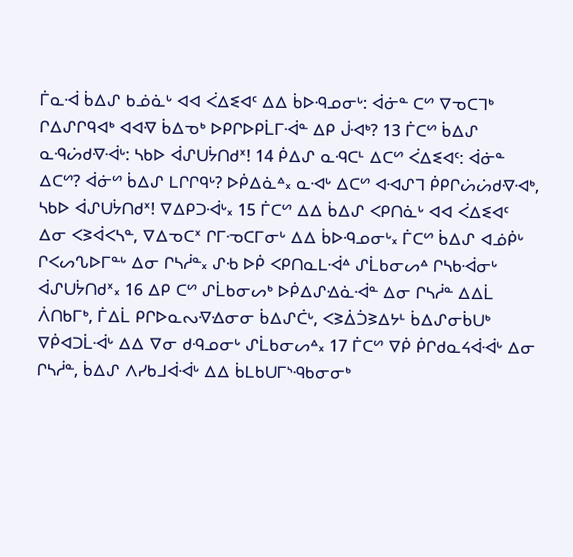ᒦᓇᐙ ᑳᐃᔑ ᑲᓅᓈᒡ ᐊᐊ ᐹᐃᓬᐊᑦ ᐃᐃ ᑳᐅᑴᓄᓂᒡ: ᐋᓃᓐ ᑕᔥ ᐁᓀᑕᒣᒃ ᒋᐃᔑᒋᑫᐊᒃ ᐊᐊᐌ ᑳᐃᓀᒃ ᐅᑭᒋᐅᑭᒫᒥᐙᓐ ᐃᑭ ᒎᐗᒃ? 13 ᒦᑕᔥ ᑳᐃᔑ ᓇᑴᔖᑯᐌᐙᒡ: ᓴᑲᐅ ᐋᔑᑌᔮᑎᑯᕽ! 14 ᑮᐃᔑ ᓇᑴᑕᒻ ᐃᑕᔥ ᐹᐃᓬᐊᑦ: ᐋᓃᓐ ᐃᑕᔥ? ᐋᓃᔥ ᑳᐃᔑ ᒪᒋᒋᑫᒡ? ᐅᑮᐃᓈᐞ᙮ ᓇᐗᒡ ᐃᑕᔥ ᐊᐗᔑᒣ ᑮᑭᒋᔖᔖᑯᐌᐗᒃ, ᓴᑲᐅ ᐋᔑᑌᔮᑎᑯᕽ! ᐁᐃᑭᑐᐙᒡ᙮ 15 ᒦᑕᔥ ᐃᐃ ᑳᐃᔑ ᐸᑭᑎᓈᒡ ᐊᐊ ᐹᐃᓬᐊᑦ ᐃᓂ ᐸᕒᐋᐸᓴᓐ, ᐁᐃᓀᑕᕽ ᒋᒥᓉᑕᒥᓂᒡ ᐃᐃ ᑳᐅᑴᓄᓂᒡ᙮ ᒦᑕᔥ ᑳᐃᔑ ᐊᓅᑮᒡ ᒋᐸᔕᔐᐅᒥᓐᒡ ᐃᓂ ᒋᓴᓲᓐ᙮ ᔑᑾ ᐅᑮ ᐸᑭᑎᓇᒪᐙᐞ ᔑᒫᑲᓂᔕᐞ ᒋᓴᑲᐙᓂᒡ ᐋᔑᑌᔮᑎᑯᕽ᙮ 16 ᐃᑭ ᑕᔥ ᔑᒫᑲᓂᔕᒃ ᐅᑮᐃᔑᐎᓈᐙᓐ ᐃᓂ ᒋᓴᓲᓐ ᐃᐃᒫ ᐲᑎᑲᒥᒃ, ᒦᐃᒫ ᑭᒋᐅᓇᔓᐌᐎᓂᓂ ᑳᐃᔑᑖᒡ, ᐸᕒᐄᑑᕒᐃᔭᒻ ᑳᐃᔑᓂᑳᑌᒃ ᐁᑮᐊᑐᒫᐙᒡ ᐃᐃ ᐁᓂ ᑯᑴᓄᓂᒡ ᔑᒫᑲᓂᔕᐞ᙮ 17 ᒦᑕᔥ ᐁᑮ ᑮᒋᑯᓇᔦᐋᐙᒡ ᐃᓂ ᒋᓴᓲᓐ, ᑳᐃᔑ ᐱᓯᑲᒧᐋᐙᒡ ᐃᐃ ᑳᒪᑲᑌᒥᔅᑴᑲᓂᓂᒃ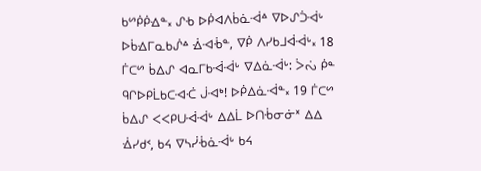ᑲᔥᑮᑮᐎᓐ᙮ ᔑᑾ ᐅᑮᐊᐱᑳᓈᐙᐞ ᐁᐅᔑᑑᐙᒡ ᐅᑳᐎᒥᓇᑲᔒᐞ ᐐᐗᒀᓐ, ᐁᑮ ᐱᓯᑲᒧᐋᐙᒡ᙮ 18 ᒦᑕᔥ ᑳᐃᔑ ᐊᓇᒥᑲᐙᐙᒡ ᐁᐃᓈᐙᒡ: ᐴᔔ ᑮᓐ ᑫᒋᐅᑭᒫᑲᑕᐗᑣ ᒎᐗᒃ! ᐅᑮᐃᓈᐙᓐ᙮ 19 ᒦᑕᔥ ᑳᐃᔑ ᐸᐸᑭᑌᐙᐙᒡ ᐃᐃᒫ ᐅᑎᒀᓂᓃᕽ ᐃᐃ ᐐᓯᑯᑉ, ᑲᔦ ᐁᓴᓰᒀᓈᐙᒡ ᑲᔦ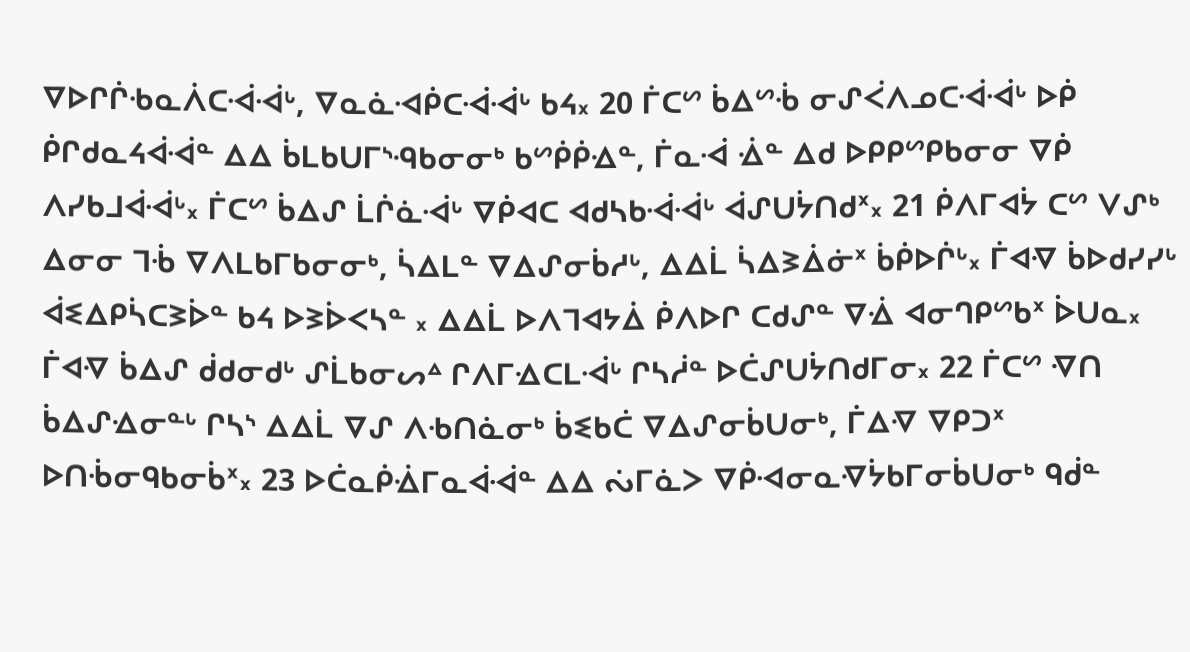ᐁᐅᒋᒌᑾᓇᐲᑕᐙᐙᒡ, ᐁᓇᓈᐗᑮᑕᐙᐙᒡ ᑲᔦ᙮ 20 ᒦᑕᔥ ᑳᐃᔥᒀ ᓂᔑᐹᐱᓄᑕᐙᐙᒡ ᐅᑮ ᑮᒋᑯᓇᔦᐋᐙᓐ ᐃᐃ ᑳᒪᑲᑌᒥᔅᑴᑲᓂᓂᒃ ᑲᔥᑮᑮᐎᓐ, ᒦᓇᐙ ᐐᓐ ᐃᑯ ᐅᑭᑭᔥᑭᑲᓂᓂ ᐁᑮ ᐱᓯᑲᒧᐋᐙᒡ᙮ ᒦᑕᔥ ᑳᐃᔑ ᒫᒌᓈᐙᒡ ᐁᑮᐊᑕ ᐊᑯᓴᑲᐙᐙᒡ ᐋᔑᑌᔮᑎᑯᕽ᙮ 21 ᑮᐱᒥᐊᔮ ᑕᔥ ᐯᔑᒃ ᐃᓂᓂ ᒣᒀ ᐁᐱᒪᑲᒥᑲᓂᓂᒃ, ᓵᐃᒪᓐ ᐁᐃᔑᓂᑳᓱᒡ, ᐃᐃᒫ ᓵᐃᕒᐄᓃᕽ ᑳᑮᐅᒌᒡ᙮ ᒦᐊᐌ ᑳᐅᑯᓯᓯᒡ ᐋᓬᐃᑭᓵᑕᕒᐆᓐ ᑲᔦ ᐅᕒᐆᐸᓴᓐ ᙮ ᐃᐃᒫ ᐅᐱᒣᐊᔭᐄ ᑮᐱᐅᒋ ᑕᑯᔑᓐ ᐁᐐ ᐊᓂᒉᑭᔥᑲᕽ ᐆᑌᓇ᙮ ᒦᐊᐌ ᑳᐃᔑ ᑰᑯᓂᑯᒡ ᔑᒫᑲᓂᔕᐞ ᒋᐱᒥᐎᑕᒪᐙᒡ ᒋᓴᓲᓐ ᐅᑖᔑᑌᔮᑎᑯᒥᓂ᙮ 22 ᒦᑕᔥ ᐌᑎ ᑳᐃᔑᐎᓂᓐᒡ ᒋᓴᔅ ᐃᐃᒫ ᐁᔑ ᐱᑾᑎᓈᓂᒃ ᑳᓬᑲᑖ ᐁᐃᔑᓂᑳᑌᓂᒃ, ᒦᐃᐌ ᐁᑭᑐᕽ ᐅᑎᒀᓂᑫᑲᓂᑳᕽ᙮ 23 ᐅᑖᓇᑮᐐᒥᓇᐋᐙᓐ ᐃᐃ ᔔᒥᓈᐳ ᐁᑮᐗᓂᓇᐌᔮᑲᒥᓂᑳᑌᓂᒃ ᑫᑰᓐ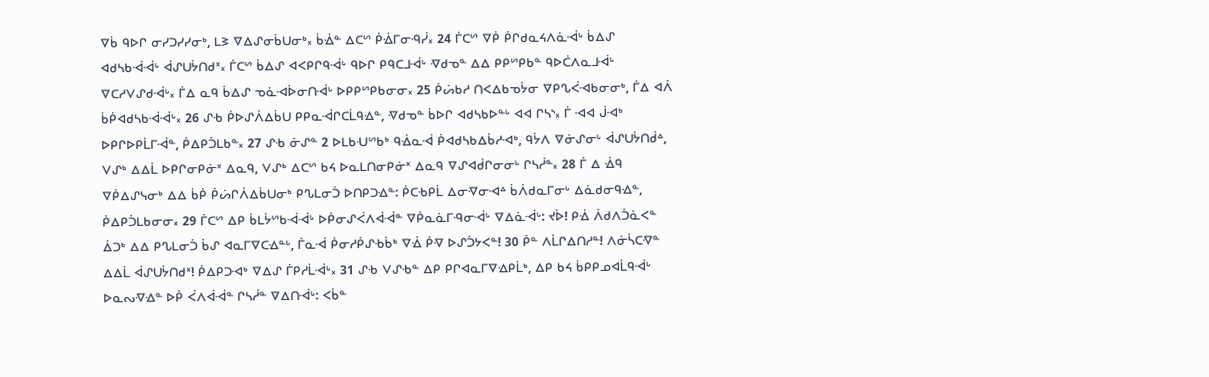ᐁᑳ ᑫᐅᒋ ᓂᓯᑐᓯᓯᓂᒃ, ᒪᕒ ᐁᐃᔑᓂᑳᑌᓂᒃ᙮ ᑳᐐᓐ ᐃᑕᔥ ᑮᐐᒥᓂᑴᓰ᙮ 24 ᒦᑕᔥ ᐁᑮ ᑮᒋᑯᓇᔦᐱᓈᐙᒡ ᑳᐃᔑ ᐊᑯᓴᑲᐙᐙᒡ ᐋᔑᑌᔮᑎᑯᕽ᙮ ᒦᑕᔥ ᑳᐃᔑ ᐊᐸᑭᒋᑫᐙᒡ ᑫᐅᒋ ᑭᑫᑕᒧᐙᒡ ᐌᑯᓀᓐ ᐃᐃ ᑭᑭᔥᑭᑲᓐ ᑫᐅᑖᐱᓇᒧᐙᒡ ᐁᑕᓱᐯᔑᑯᐙᒡ᙮ ᒦᐃ ᓇᑫ ᑳᐃᔑ ᓀᓈᐗᐆᓂᑎᐙᒡ ᐅᑭᑭᔥᑭᑲᓂᓂ᙮ 25 ᑮᔖᑲᓱ ᑎᐸᐃᑲᓀᔮᓂ ᐁᑭᔐᐹᐗᑲᓂᓂᒃ, ᒦᐃ ᐊᐲ ᑳᑮᐊᑯᓴᑲᐙᐙᒡ᙮ 26 ᔑᑾ ᑮᐅᔑᐲᐃᑳᑌ ᑭᑭᓇᐙᒋᑕᒫᑫᐎᓐ, ᐌᑯᓀᓐ ᑳᐅᒋ ᐊᑯᓴᑲᐅᓐᒡ ᐊᐊ ᒋᓴᔅ᙮ ᒦ ᐗᐊ ᒎᐗᒃ ᐅᑭᒋᐅᑭᒫᒥᐙᓐ, ᑮᐃᑭᑑᒪᑲᓐ᙮ 27 ᔑᑾ ᓃᔑᓐ 2 ᐅᒪᑲᑗᔥᑲᒃ ᑫᐐᓇᐙ ᑮᐊᑯᓴᑲᐃᑳᓱᐗᒃ, ᑫᔮᐱ ᐁᓃᔑᓂᒡ ᐋᔑᑌᔮᑎᑰᐞ, ᐯᔑᒃ ᐃᐃᒫ ᐅᑭᒋᓂᑭᓃᕽ ᐃᓇᑫ, ᐯᔑᒃ ᐃᑕᔥ ᑲᔦ ᐅᓇᒪᑎᓂᑭᓃᕽ ᐃᓇᑫ ᐁᔑᐊᑰᒋᓂᓂᒡ ᒋᓴᓲᓐ᙮ 28 ᒦ ᐃ ᐐᑫ ᐁᑮᐃᔑᓭᓂᒃ ᐃᐃ ᑳᑮ ᑮᔖᒋᐲᐃᑳᑌᓂᒃ ᑭᔐᒪᓂᑑ ᐅᑎᑭᑐᐎᓐ: ᑮᑕᑾᑭᒫ ᐃᓂᐌᓂᐗᐞ ᑳᐲᑯᓇᒥᓂᒡ ᐃᓈᑯᓂᑫᐎᓐ, ᑮᐃᑭᑑᒪᑲᓂᓂ᙮ 29 ᒦᑕᔥ ᐃᑭ ᑳᒪᔮᔥᑲᐙᐙᒡ ᐅᑮᓂᔑᐹᐱᐋᐙᓐ ᐁᑮᓇᓈᒥᑴᓂᐙᒡ ᐁᐃᓈᐙᒡ: ᔪᐆ! ᑭᐐ ᐲᑯᐱᑑᓈᐸᓐ ᐄᑐᒃ ᐃᐃ ᑭᔐᒪᓂᑑ ᑳᔑ ᐊᓇᒥᐁᑕᐎᓐᒡ, ᒦᓇᐙ ᑮᓂᓱᑮᔑᑾᑳᒃ ᐁᐐ ᑮᐌ ᐅᔑᑑᔭᐸᓐ! 30 ᑮᓐ ᐱᒫᒋᐃᑎᓱᓐ! ᐱᓃᓵᑕᐌᓐ ᐃᐃᒫ ᐋᔑᑌᔮᑎᑯᕽ! ᑮᐃᑭᑐᐗᒃ ᐁᐃᔑ ᒦᑭᓱᒫᐙᒡ᙮ 31 ᔑᑾ ᐯᔑᑾᓐ ᐃᑭ ᑭᒋᐊᓇᒥᐁᐎᑭᒫᒃ, ᐃᑭ ᑲᔦ ᑳᑭᑭᓄᐊᒫᑫᐙᒡ ᐅᓇᔓᐌᐎᓐ ᐅᑮ ᐹᐱᐋᐙᓐ ᒋᓴᓲᓐ ᐁᐃᑎᐙᒡ: ᐸᑳᓐ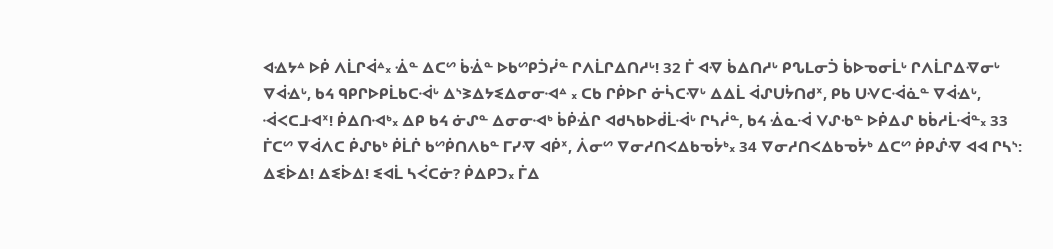ᐊᐎᔭᐞ ᐅᑮ ᐱᒫᒋᐋᐞ᙮ ᐐᓐ ᐃᑕᔥ ᑳᐐᓐ ᐅᑲᔥᑭᑑᓰᓐ ᒋᐱᒫᒋᐃᑎᓱᒡ! 32 ᒦ ᐊᐌ ᑳᐃᑎᓱᒡ ᑭᔐᒪᓂᑑ ᑳᐅᓀᓂᒫᒡ ᒋᐱᒫᒋᐃᐌᓂᒡ ᐁᐋᐎᒡ, ᑲᔦ ᑫᑭᒋᐅᑭᒫᑲᑕᐙᒡ ᐃᔅᕒᐃᔭᓬᐃᓂᓂᐗᐞ ᙮ ᑕᑲ ᒋᑮᐅᒋ ᓃᓵᑕᐌᒡ ᐃᐃᒫ ᐋᔑᑌᔮᑎᑯᕽ, ᑭᑲ ᑌᐺᑕᐙᓈᓐ ᐁᐋᐎᒡ, ᐙᐸᑕᒧᐗᕽ! ᑮᐃᑎᐗᒃ᙮ ᐃᑭ ᑲᔦ ᓃᔑᓐ ᐃᓂᓂᐗᒃ ᑳᑮᐐᒋ ᐊᑯᓴᑲᐅᑰᒫᐙᒡ ᒋᓴᓲᓐ, ᑲᔦ ᐐᓇᐙ ᐯᔑᑾᓐ ᐅᑮᐃᔑ ᑲᑳᓱᒫᐙᓐ᙮ 33 ᒦᑕᔥ ᐁᐋᐱᑕ ᑮᔑᑲᒃ ᑮᒫᒌ ᑲᔥᑮᑎᐱᑲᓐ ᒥᓯᐌ ᐊᑮᕽ, ᐲᓂᔥ ᐁᓂᓱᑎᐸᐃᑲᓀᔮᒃ᙮ 34 ᐁᓂᓱᑎᐸᐃᑲᓀᔮᒃ ᐃᑕᔥ ᑮᑭᔒᐌ ᐊᐊ ᒋᓴᔅ: ᐃᓬᐆᐃ! ᐃᓬᐆᐃ! ᓬᐊᒫ ᓴᐹᑕᓃ? ᑮᐃᑭᑐ᙮ ᒦᐃ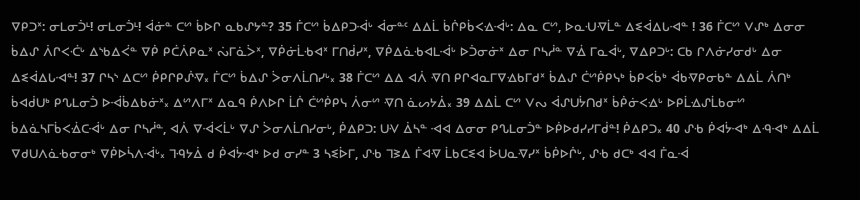ᐁᑭᑐᕽ: ᓂᒪᓂᑑᒻ! ᓂᒪᓂᑑᒻ! ᐋᓃᓐ ᑕᔥ ᑳᐅᒋ ᓇᑲᔑᔭᓐ? 35 ᒦᑕᔥ ᑳᐃᑭᑐᐙᒡ ᐋᓂᓐᑦ ᐃᐃᒫ ᑳᒌᑭᑳᐸᐎᐙᒡ: ᐃᓇ ᑕᔥ, ᐅᓇᑗᐌᒫᓐ ᐃᓬᐋᐃᒐᐗᓐ ! 36 ᒦᑕᔥ ᐯᔑᒃ ᐃᓂᓂ ᑳᐃᔑ ᐲᒋᐸᑣᒡ ᐃᔅᑲᐃᐹᓐ ᐁᑮ ᑭᑖᐲᑭᓇᕽ ᔔᒥᓈᐴᕽ, ᐁᑮᓃᒫᑾᐊᕽ ᒥᑎᑰᓯᕽ, ᐁᑮᐃᓈᑾᐊᒪᐙᒡ ᐅᑑᓂᓃᕽ ᐃᓂ ᒋᓴᓲᓐ ᐁᐐ ᒥᓇᐋᒡ, ᐁᐃᑭᑐᒡ: ᑕᑲ ᒋᐱᓃᓯᓂᑯᒡ ᐃᓂ ᐃᓬᐋᐃᒐᐗᓐ! 37 ᒋᓴᔅ ᐃᑕᔥ ᑮᑭᒋᑭᔒᐌ᙮ ᒦᑕᔥ ᑳᐃᔑ ᐴᓂᐱᒫᑎᓯᒡ᙮ 38 ᒦᑕᔥ ᐃᐃ ᐊᐲ ᐌᑎ ᑭᒋᐊᓇᒥᐁᐎᑲᒥᑯᕽ ᑳᐃᔑ ᑖᔥᑮᑭᓭᒃ ᑳᑭᐸᑳᒃ ᐋᑲᐌᑭᓂᑲᓐ ᐃᐃᒫ ᐲᑎᒃ ᑳᐊᑰᑌᒃ ᑭᔐᒪᓂᑑ ᐅᐙᑳᐃᑲᓃᕽ᙮ ᐃᔥᐱᒥᕽ ᐃᓇᑫ ᑮᐱᐅᒋ ᒫᒌ ᑖᔥᑮᑭᓭ ᐲᓂᔥ ᐌᑎ ᓈᔕᔭᐄ᙮ 39 ᐃᐃᒫ ᑕᔥ ᐯᔓ ᐋᔑᑌᔮᑎᑯᕽ ᑳᑮᓃᐸᐎᒡ ᐅᑭᒫᐎᔑᒫᑲᓂᔥ ᑳᐃᓈᓴᒥᑳᐸᐐᑕᐙᒡ ᐃᓂ ᒋᓴᓲᓐ, ᐊᐲ ᐁᐙᐸᒫᒡ ᐁᔑ ᐴᓂᐱᒫᑎᓯᓂᒡ, ᑮᐃᑭᑐ: ᑌᐺ ᐄᓴᓐ ᐗᐊ ᐃᓂᓂ ᑭᔐᒪᓂᑑᓐ ᐅᑮᐅᑯᓯᓯᒥᑰᓐ! ᑮᐃᑭᑐ᙮ 40 ᔑᑾ ᑮᐊᔮᐗᒃ ᐃᑴᐗᒃ ᐃᐃᒫ ᐁᑯᑌᐱᓈᑾᓂᓂᒃ ᐁᑮᐅᓵᐱᐙᒡ᙮ ᒣᑴᔭᐄ ᑯ ᑮᐊᔮᐗᒃ ᐅᑯ ᓂᓯᓐ 3 ᓴᓬᐆᒥ, ᔑᑾ ᒣᕒᐃ ᒦᐊᐌ ᒫᑲᑕᓬᐊ ᐆᑌᓇᐌᓯᕽ ᑳᑮᐅᒌᒡ, ᔑᑾ ᑯᑕᒃ ᐊᐊ ᒦᓇᐙ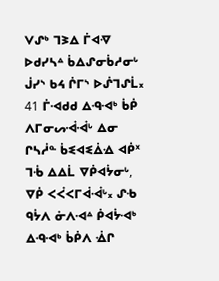ᐯᔑᒃ ᒣᕒᐃ ᒦᐊᐌ ᐅᑯᓯᓴᐞ ᑳᐃᔑᓂᑳᓱᓂᒡ ᒎᓯᔅ ᑲᔦ ᒌᒥᔅ ᐅᔒᒣᔑᒫ᙮ 41 ᒦᐗᑯᑯ ᐃᑴᐗᒃ ᑳᑮ ᐱᒥᓂᔕᐙᐙᒡ ᐃᓂ ᒋᓴᓲᓐ ᑳᓬᐊᓬᐄᐎ ᐊᑮᕽ ᒣᒀ ᐃᐃᒫ ᐁᑮᐊᔮᓂᒡ, ᐁᑮ ᐸᐹᐸᒥᐋᐙᒡ᙮ ᔑᑾ ᑫᔮᐱ ᓃᐱᐗᐞ ᑮᐊᔮᐗᒃ ᐃᑴᐗᒃ ᑳᑮᐱ ᐐᒋ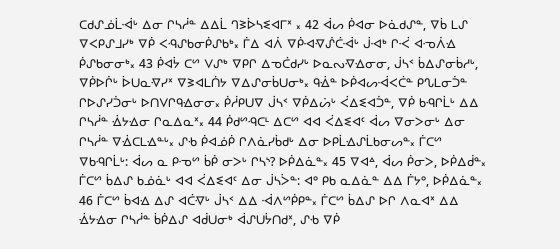ᑕᑯᔑᓅᒫᐙᒡ ᐃᓂ ᒋᓴᓲᓐ ᐃᐃᒫ ᒉᕒᐆᓴᓬᐊᒥᕽ ᙮ 42 ᐋᔕ ᑮᐊᓂ ᐅᓈᑯᔑᓐ, ᐁᑳ ᒪᔑ ᐁᐸᑭᔑᒧᓯᒃ ᐁᑮ ᐸᑴᔑᑲᓂᑮᔑᑲᒃ᙮ ᒦᐃ ᐊᐲ ᐁᑮᐗᐌᔒᑖᐙᒡ ᒎᐗᒃ ᒋᑆ ᐊᓉᐲᐎ ᑮᔑᑲᓂᓂᒃ᙮ 43 ᑮᐊᔮ ᑕᔥ ᐯᔑᒃ ᐁᑭᒋ ᐃᓀᑖᑯᓯᒡ ᐅᓇᔓᐌᐎᓂᓂ, ᒎᓴᑉ ᑳᐃᔑᓂᑳᓱᒡ, ᐁᑮᐅᒌᒡ ᐆᑌᓇᐌᓯᕽ ᐁᕒᐊᒪᑏᔭ ᐁᐃᔑᓂᑳᑌᓂᒃ᙮ ᑫᐐᓐ ᐅᑮᐊᔕᐙᐸᑖᓐ ᑭᔐᒪᓂᑑᓐ ᒋᐅᔑᓯᑑᓂᒡ ᐅᑎᐯᒋᑫᐎᓂᓂ᙮ ᑮᓲᑭᑌᐁ ᒎᓴᑉ ᐁᑮᐃᔖᒡ ᐹᐃᓬᐊᑑᓐ, ᐁᑮ ᑲᑴᒋᒫᒡ ᐃᐃ ᒋᓴᓲᓐ ᐐᔭᐎᓂ ᒋᓇᐃᓇᕽ᙮ 44 ᑮᑯᔥᑴᑕᒻ ᐃᑕᔥ ᐊᐊ ᐹᐃᓬᐊᑦ ᐋᔕ ᐁᓂᐳᓂᒡ ᐃᓂ ᒋᓴᓲᓐ ᐁᐐᑕᒪᐎᓐᒡ᙮ ᔑᑾ ᑮᐊᓅᑮ ᒋᐱᓈᓯᑳᑯᒡ ᐃᓂ ᐅᑭᒫᐎᔑᒫᑲᓂᔕᓐ᙮ ᒦᑕᔥ ᐁᑲᑴᒋᒫᒡ: ᐋᔕ ᓇ ᑭᓉᔥ ᑳᑮ ᓂᐳᒡ ᒋᓴᔅ? ᐅᑮᐃᓈᓐ᙮ 45 ᐁᐊᐞ, ᐋᔕ ᑮᓂᐳ, ᐅᑮᐃᑰᓐ᙮ ᒦᑕᔥ ᑳᐃᔑ ᑲᓅᓈᒡ ᐊᐊ ᐹᐃᓬᐊᑦ ᐃᓂ ᒎᓴᐴᓐ: ᐊᐤ ᑭᑲ ᓇᐃᓈᓐ ᐃᐃ ᒦᔭᐤ, ᐅᑮᐃᓈᓐ᙮ 46 ᒦᑕᔥ ᑳᐊᐎ ᐃᔑ ᐊᑖᐌᒡ ᒎᓴᑉ ᐃᐃ ᐙᐱᔥᑮᑭᓐ᙮ ᒦᑕᔥ ᑳᐃᔑ ᐅᒋ ᐱᓇᐊᕽ ᐃᐃ ᐐᔭᐎᓂ ᒋᓴᓲᓐ ᑳᑮᐃᔑ ᐊᑰᑌᓂᒃ ᐋᔑᑌᔮᑎᑯᕽ, ᔑᑾ ᐁᑮ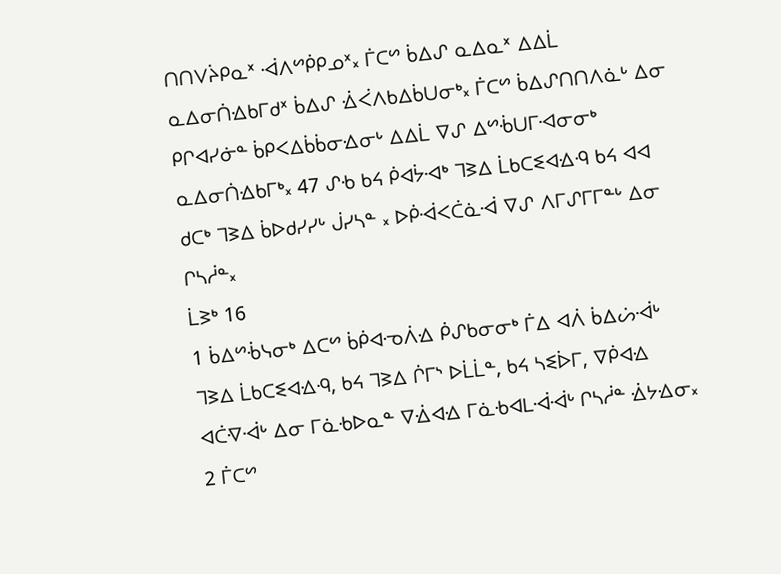ᑎᑎᐯᔩᑭᓇᕽ ᐙᐱᔥᑮᑭᓄᕽ᙮ ᒦᑕᔥ ᑳᐃᔑ ᓇᐃᓇᕽ ᐃᐃᒫ ᓇᐃᓂᑏᐎᑲᒥᑯᕽ ᑳᐃᔑ ᐐᐹᐱᑲᐃᑳᑌᓂᒃ᙮ ᒦᑕᔥ ᑳᐃᔑᑎᑎᐱᓈᒡ ᐃᓂ ᑭᒋᐊᓯᓃᓐ ᑳᑭᐸᐃᑳᑳᓂᐎᓂᒡ ᐃᐃᒫ ᐁᔑ ᐃᔥᒀᑌᒥᐗᓂᓂᒃ ᓇᐃᓂᑏᐎᑲᒥᒃ᙮ 47 ᔑᑾ ᑲᔦ ᑮᐊᔮᐗᒃ ᒣᕒᐃ ᒫᑲᑕᓬᐊᐎᑴ ᑲᔦ ᐊᐊ ᑯᑕᒃ ᒣᕒᐃ ᑳᐅᑯᓯᓯᒡ ᒎᓯᓴᓐ ᙮ ᐅᑮᐙᐸᑖᓈᐙ ᐁᔑ ᐱᒥᔑᒥᒥᓐᒡ ᐃᓂ ᒋᓴᓲᓐ᙮
ᒫᕒᒃ 16
1 ᑳᐃᔥᒀᓭᓂᒃ ᐃᑕᔥ ᑳᑮᐊᓉᐲᐎ ᑮᔑᑲᓂᓂᒃ ᒦᐃ ᐊᐲ ᑳᐃᔖᐙᒡ ᒣᕒᐃ ᒫᑲᑕᓬᐊᐎᑴ, ᑲᔦ ᒣᕒᐃ ᒌᒥᔅ ᐅᒫᒫᓐ, ᑲᔦ ᓴᓬᐆᒥ, ᐁᑮᐊᐎ ᐊᑖᐌᐙᒡ ᐃᓂ ᒥᓈᑾᐅᓇᓐ ᐁᐐᐊᐎ ᒥᓈᑾᐊᒪᐙᐙᒡ ᒋᓴᓲᓐ ᐐᔭᐎᓂ᙮ 2 ᒦᑕᔥ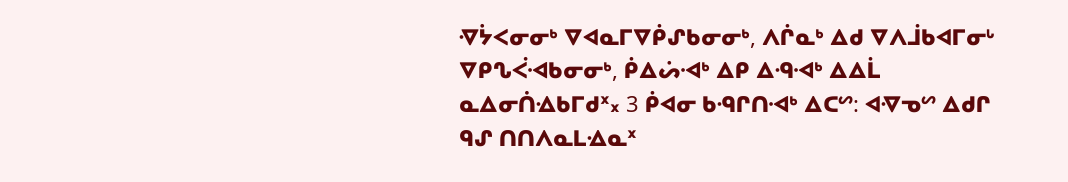ᐌᔮᐸᓂᓂᒃ ᐁᐊᓇᒥᐁᑮᔑᑲᓂᓂᒃ, ᐱᒌᓇᒃ ᐃᑯ ᐁᐱᒨᑲᐊᒥᓂᒡ ᐁᑭᔐᐹᐗᑲᓂᓂᒃ, ᑮᐃᔖᐗᒃ ᐃᑭ ᐃᑴᐗᒃ ᐃᐃᒫ ᓇᐃᓂᑏᐎᑲᒥᑯᕽ᙮ 3 ᑮᐊᓂ ᑲᑴᒋᑎᐗᒃ ᐃᑕᔥ: ᐊᐌᓀᔥ ᐃᑯᒋ ᑫᔑ ᑎᑎᐱᓇᒪᐎᓇᕽ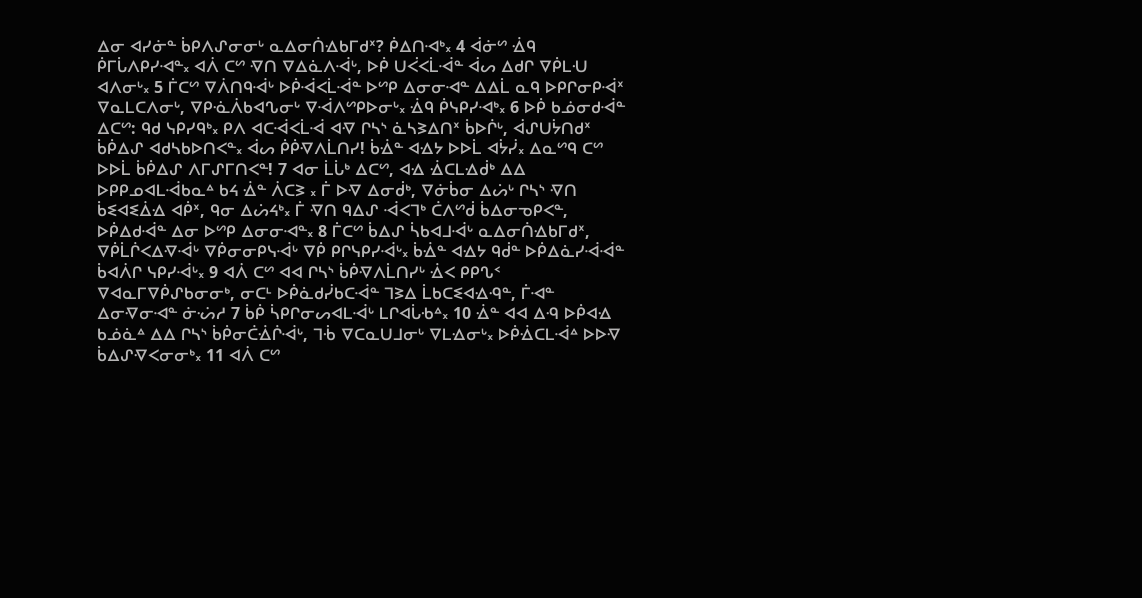ᐃᓂ ᐊᓯᓃᓐ ᑳᑭᐱᔑᓂᓂᒡ ᓇᐃᓂᑏᐎᑲᒥᑯᕽ? ᑮᐃᑎᐗᒃ᙮ 4 ᐋᓃᔥ ᐐᑫ ᑮᒥᒑᐱᑭᓯᐗᓐ᙮ ᐊᐲ ᑕᔥ ᐌᑎ ᐁᐃᓈᐱᐙᒡ, ᐅᑮ ᑌᐹᐸᒫᐙᓐ ᐋᔕ ᐃᑯᒋ ᐁᑮᒪᑗ ᐊᐱᓂᒡ᙮ 5 ᒦᑕᔥ ᐁᐲᑎᑫᐙᒡ ᐅᑮᐙᐸᒫᐙᓐ ᐅᔥᑭ ᐃᓂᓂᐗᓐ ᐃᐃᒫ ᓇᑫ ᐅᑭᒋᓂᑭᐙᕽ ᐁᓇᒪᑕᐱᓂᒡ, ᐁᑭᓍᐲᑲᐊᔐᓂᒡ ᐁᐙᐱᔥᑭᐅᓂᒡ᙮ ᐐᑫ ᑮᓭᑭᓯᐗᒃ᙮ 6 ᐅᑮ ᑲᓅᓂᑯᐙᓐ ᐃᑕᔥ: ᑫᑯ ᓭᑭᓯᑫᒃ᙮ ᑭᐱ ᐊᑕᐙᐸᒫᐙ ᐊᐌ ᒋᓴᔅ ᓈᓴᕒᐃᑎᕽ ᑳᐅᒌᒡ, ᐋᔑᑌᔮᑎᑯᕽ ᑳᑮᐃᔑ ᐊᑯᓴᑲᐅᑎᐸᓐ᙮ ᐋᔕ ᑮᑮᐌᐱᒫᑎᓯ! ᑳᐐᓐ ᐊᐎᔭ ᐅᐅᒫ ᐊᔮᓰ᙮ ᐃᓇᔥᑫ ᑕᔥ ᐅᐅᒫ ᑳᑮᐃᔑ ᐱᒥᔑᒥᑎᐸᓐ! 7 ᐊᓂ ᒫᒑᒃ ᐃᑕᔥ, ᐊᐎ ᐐᑕᒪᐎᑰᒃ ᐃᐃ ᐅᑭᑭᓄᐊᒪᐙᑲᓇᐞ ᑲᔦ ᐐᓐ ᐲᑕᕒ ᙮ ᒦ ᐅᐌ ᐃᓂᑰᒃ, ᐁᓃᑳᓂ ᐃᔖᒡ ᒋᓴᔅ ᐌᑎ ᑳᓬᐊᓬᐄᐎ ᐊᑮᕽ, ᑫᓂ ᐃᔖᔦᒃ᙮ ᒦ ᐌᑎ ᑫᐃᔑ ᐙᐸᒣᒃ ᑖᐱᔥᑰ ᑳᐃᓂᓀᑭᐸᓐ, ᐅᑮᐃᑯᐙᓐ ᐃᓂ ᐅᔥᑭ ᐃᓂᓂᐗᓐ᙮ 8 ᒦᑕᔥ ᑳᐃᔑ ᓵᑲᐊᒧᐙᒡ ᓇᐃᓂᑏᐎᑲᒥᑯᕽ, ᐁᑮᒫᒌᐸᐃᐌᐙᒡ ᐁᑮᓂᓂᑭᓭᐙᒡ ᐁᑮ ᑭᒋᓭᑭᓯᐙᒡ᙮ ᑳᐐᓐ ᐊᐎᔭ ᑫᑰᓐ ᐅᑮᐃᓈᓯᐙᐙᓐ ᑳᐊᐲᒋ ᓭᑭᓯᐙᒡ᙮ 9 ᐊᐲ ᑕᔥ ᐊᐊ ᒋᓴᔅ ᑳᑮᐌᐱᒫᑎᓯᒡ ᐐᐸ ᑭᑭᔐᑉ ᐁᐊᓇᒥᐁᑮᔑᑲᓂᓂᒃ, ᓂᑕᒻ ᐅᑮᓈᑯᓰᑲᑕᐙᓐ ᒣᕒᐃ ᒫᑲᑕᓬᐊᐎᑴᓐ, ᒦᐗᓐ ᐃᓂᐌᓂᐗᓐ ᓃᔣᓱ 7 ᑳᑮ ᓵᑭᒋᓂᔕᐊᒪᐙᒡ ᒪᒋᐊᒑᑾᐞ᙮ 10 ᐐᓐ ᐊᐊ ᐃᑴ ᐅᑮᐊᐎ ᑲᓅᓈᐞ ᐃᐃ ᒋᓴᔅ ᑳᑮᓂᑖᐐᒌᐙᒡ, ᒣᒀ ᐁᑕᓇᑌᒧᓂᒡ ᐁᒪᐎᓂᒡ᙮ ᐅᑮᐐᑕᒪᐙᐞ ᐅᐅᐌ ᑳᐃᔑᐌᐸᓂᓂᒃ᙮ 11 ᐊᐲ ᑕᔥ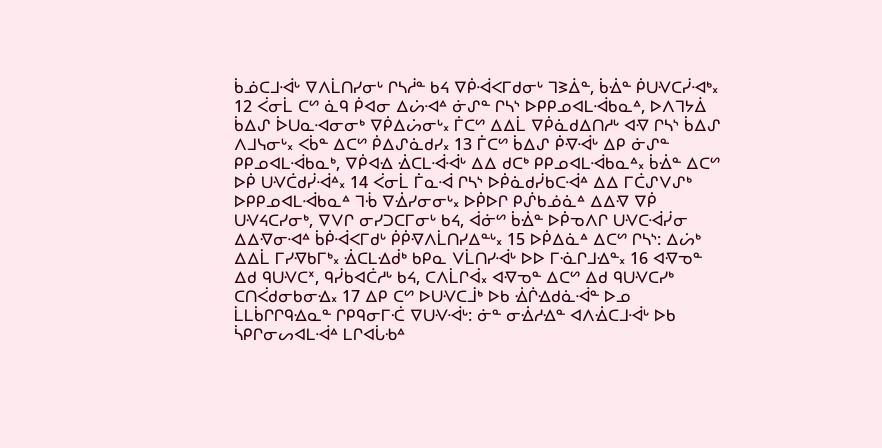ᑳᓅᑕᒧᐙᒡ ᐁᐱᒫᑎᓯᓂᒡ ᒋᓴᓲᓐ ᑲᔦ ᐁᑮᐙᐸᒥᑯᓂᒡ ᒣᕒᐄᓐ, ᑳᐐᓐ ᑮᑌᐺᑕᓰᐗᒃ᙮ 12 ᐹᓂᒫ ᑕᔥ ᓈᑫ ᑮᐊᓂ ᐃᔖᐗᐞ ᓃᔑᓐ ᒋᓴᔅ ᐅᑭᑭᓄᐊᒪᐙᑲᓇᐞ, ᐅᐱᒣᔭᐄ ᑳᐃᔑ ᐆᑌᓇᐗᓂᓂᒃ ᐁᑮᐃᔖᓂᒡ᙮ ᒦᑕᔥ ᐃᐃᒫ ᐁᑮᓈᑯᐃᑎᓱᒡ ᐊᐌ ᒋᓴᔅ ᑳᐃᔑ ᐱᒧᓭᓂᒡ᙮ ᐸᑳᓐ ᐃᑕᔥ ᑮᐃᔑᓈᑯᓯ᙮ 13 ᒦᑕᔥ ᑳᐃᔑ ᑮᐌᐙᒡ ᐃᑭ ᓃᔑᓐ ᑭᑭᓄᐊᒪᐙᑲᓇᒃ, ᐁᑮᐊᐎ ᐐᑕᒪᐙᐙᒡ ᐃᐃ ᑯᑕᒃ ᑭᑭᓄᐊᒪᐙᑲᓇᐞ᙮ ᑳᐐᓐ ᐃᑕᔥ ᐅᑮ ᑌᐺᑖᑯᓰᐙᐞ᙮ 14 ᐹᓂᒫ ᒦᓇᐙ ᒋᓴᔅ ᐅᑮᓈᑯᓰᑲᑕᐙᐞ ᐃᐃ ᒥᑖᔑᐯᔑᒃ ᐅᑭᑭᓄᐊᒪᐙᑲᓇᐞ ᒣᒀ ᐁᐐᓯᓂᓂᒡ᙮ ᐅᑮᐅᒋ ᑭᔒᑲᓅᓈᐞ ᐃᐃᐌ ᐁᑮ ᑌᐺᔦᑕᓯᓂᒃ, ᐁᐯᒋ ᓂᓯᑐᑕᒥᓂᒡ ᑲᔦ, ᐋᓃᔥ ᑳᐐᓐ ᐅᑮᓀᐱᒋ ᑌᐺᑕᐙᓰᓂ ᐃᐃᐌᓂᐗᐞ ᑳᑮᐙᐸᒥᑯᒡ ᑮᑮᐌᐱᒫᑎᓯᐃᓐᒡ᙮ 15 ᐅᑮᐃᓈᐞ ᐃᑕᔥ ᒋᓴᔅ: ᐃᔖᒃ ᐃᐃᒫ ᒥᓯᐌᑲᒥᒃ᙮ ᐐᑕᒪᐎᑰᒃ ᑲᑭᓇ ᐯᒫᑎᓯᐙᒡ ᐅᐅ ᒥᓍᒋᒧᐎᓐ᙮ 16 ᐊᐌᓀᓐ ᐃᑯ ᑫᑌᐺᑕᕽ, ᑫᓰᑲᐊᑖᓱᒡ ᑲᔦ, ᑕᐱᒫᒋᐋ᙮ ᐊᐌᓀᓐ ᐃᑕᔥ ᐃᑯ ᑫᑌᐺᑕᓯᒃ ᑕᑎᐹᑯᓂᑲᓂᐎ᙮ 17 ᐃᑭ ᑕᔥ ᐅᑌᐺᑕᒨᒃ ᐅᑲ ᐐᒌᐎᑯᓈᐙᓐ ᐅᓄ ᒫᒪᑳᒋᒋᑫᐎᓇᓐ ᒋᑭᑫᓂᒥᑣ ᐁᑌᐺᐙᒡ: ᓃᓐ ᓂᐐᓱᐎᓐ ᐊᐱᐐᑕᒧᐙᒡ ᐅᑲ ᓵᑭᒋᓂᔕᐊᒪᐙᐞ ᒪᒋᐊᒑᑾᐞ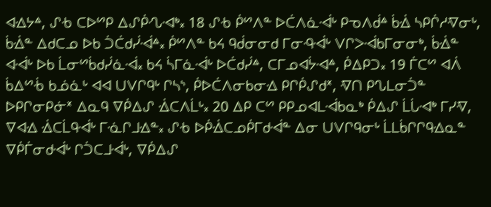ᐊᐎᔭᐞ, ᔑᑾ ᑕᐅᔥᑭ ᐃᔑᑮᔗᐗᒃ᙮ 18 ᔑᑾ ᑮᔥᐱᓐ ᐅᑖᐱᓈᐙᒡ ᑭᓀᐱᑰᐞ ᑳᐐ ᓴᑭᒌᓱᐌᓂᒡ, ᑳᐐᓐ ᐃᑯᑕᓄ ᐅᑲ ᑑᑖᑯᓰᐙᐞ᙮ ᑮᔥᐱᓐ ᑲᔦ ᑫᑰᓂᓂᑯ ᒥᓂᑴᐙᒡ ᐯᒋᐳᐙᑲᒥᓂᓂᒃ, ᑳᐐᓐ ᐊᐙᒡ ᐅᑲ ᒫᓂᔥᑳᑯᓰᓈᐙ᙮ ᑲᔦ ᓵᒥᓈᐙᒡ ᐅᑖᑯᓰᐞ, ᑕᒥᓄᐊᔮᐗᐞ, ᑮᐃᑭᑐ᙮ 19 ᒦᑕᔥ ᐊᐲ ᑳᐃᔥᒀ ᑲᓅᓈᒡ ᐊᐊ ᑌᐯᒋᑫᒡ ᒋᓴᔅ, ᑮᐅᑖᐱᓂᑲᓂᐎ ᑭᒋᑮᔑᑯᕽ, ᐌᑎ ᑭᔐᒪᓂᑑᓐ ᐅᑭᒋᓂᑭᓃᕽ ᐃᓇᑫ ᐁᑮᐃᔑ ᐐᑕᐱᒫᒡ᙮ 20 ᐃᑭ ᑕᔥ ᑭᑭᓄᐊᒪᐙᑲᓇᒃ ᑮᐃᔑ ᒫᒑᐗᒃ ᒥᓯᐌ, ᐁᐊᐎ ᐐᑕᒫᑫᐙᒡ ᒥᓍᒋᒧᐎᓐ᙮ ᔑᑾ ᐅᑮᐐᑕᓄᑮᒥᑯᐙᓐ ᐃᓂ ᑌᐯᒋᑫᓂᒡ ᒫᒪᑳᒋᒋᑫᐎᓇᓐ ᐁᑮᒦᓂᑯᐙᒡ ᒋᑑᑕᒧᐙᒡ, ᐁᑮᐃᔑ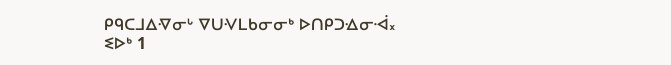ᑭᑫᑕᒧᐃᐌᓂᒡ ᐁᑌᐺᒪᑲᓂᓂᒃ ᐅᑎᑭᑐᐎᓂᐙ᙮
ᓬᐅᒃ 1